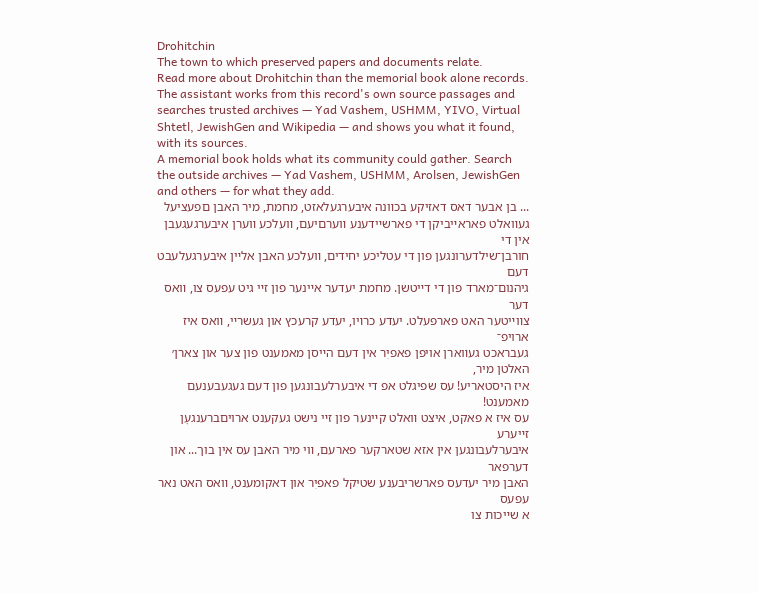Drohitchin
The town to which preserved papers and documents relate.
Read more about Drohitchin than the memorial book alone records. The assistant works from this record's own source passages and searches trusted archives — Yad Vashem, USHMM, YIVO, Virtual Shtetl, JewishGen and Wikipedia — and shows you what it found, with its sources.
A memorial book holds what its community could gather. Search the outside archives — Yad Vashem, USHMM, Arolsen, JewishGen and others — for what they add.
... בן אבער דאס דאזיקע בכװנה איבערגעלאזט, מחמת, מיר האבן םפעציעל
געװאלט פאראײביקן די פארשײדענע װערםיעם, װעלכע װערן איבערגעגעבן אין די
חורבן־שילדערונגען פון די עטליכע יחידים, װעלכע האבן אלײן איבערגעלעבט דעם
גיהנום־מארד פון די דײטשן. מחמת יעדער אײנער פון זײ גיט עפעס צו, װאס דער
צװײטער האט פארפעלט. יעדע כרױו, יעדע קרעכץ און געשרײ, װאס איז ארויפ־
געבראכט געװארן אויפן פאפיִר אין דעם הײסן מאמענט פון צער און צארן׳ האלטן מיר,
איז היסטאריע! עס שפיגלט אפ די איבערלעבונגען פון דעם געגעבענעם מאמענט!
עס איז א פאקט, איצט װאלט קײנער פון זײ נישט געקענט ארויםברענגעׇן זײערע
איבערלעבונגען אין אזא שטארקער פארעם, װי מיר האבן עס אין בוך... און דערפאר
האבן מיר יעדעס פארשריבענע שטיקל פאפיִר און דאקומענט, װאס האט נאר עפעס
א שײכות צו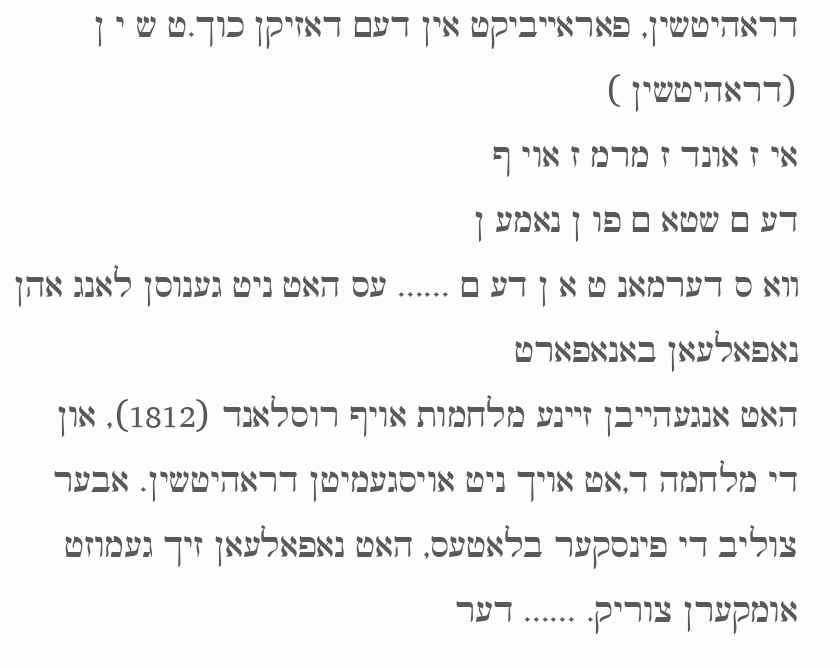דראהיטשין, פאראײביקט אין דעם דאזיקן כוך.ט ש י ן (דראהיטשין )
אי ז אונד ז מרמ ז אוי ף
דע ם שטא ם פו ן נאמע ן
װא ס דערמאנ ט א ן דע ם ...... עס האט ניט גענוסן לאנג אהן נאפאלעאן באנאפארט
האט אנגעהײבן זײנע מלחמות אויף רוסלאנד (1812), און
די מלחמה ד,אט אויך ניט אויסגעמיטן דראהיטשין. אבער
צוליב די פינסקער בלאטעס, האט נאפאלעאן זיך געמוזט
אומקערן צוריק. ...... דער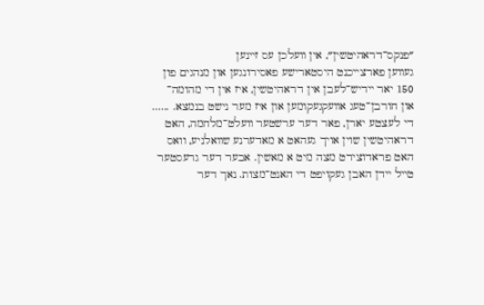״פנקס־דראהיטשין״, אין װעלכן עס זײנען
געװען פארצײכנט היסטארישע פאסירונגען און מנהגים פון
150 יאר ײדיש־לעבן אין דראהיטשין, איז אין די מהומה־
און חורבן־טעג אװעקגעקומען און איז מער נישט בנמצא. ...... די לעצטע יארן, פאר דער ערשטער װעלט־מלחמה, האט
דראהיטשין שוין אויך געהאט א מאדערנע שװאלניע, וואס
האט פראדוצירט מצה מיט א מאשין. אבער דער גרעסטער
טײל ײדן האבן געקויפט די האנט־מצות. נאך דער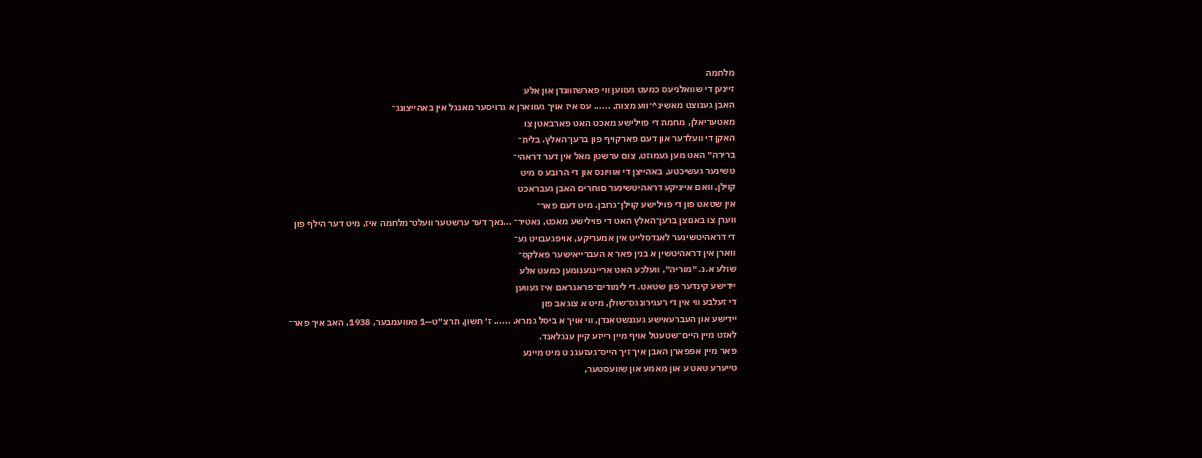מלחמה
זײנען די שװאלניעס כמעט געװען װי פארשזװנדן און אלע
האבן גענוצט מאשינ^־ווע מצות. ...... עס איז אויך געװארן א גרויסער מאנגל אין באהײצונג־
מאטעריאלן, מחמת די פוילישע מאכט האט פארבאטן צו
האקן די װעלדער און דעם פארקויף פון ברען־האלץ. בלית־
ברירה״ האט מען געמוזט, צום ערשטן מאל אין דער דראהי־
טשינער געשיכטע, באהײצן די אוױונס און די הרובע ס מיט
קוילן, װאם אײניקע דראהיטשינער םוחרים האבן געבראכט
אין שטאט פון די פוילישע קוילן־גרובן. מיט דעם פאר־
װערן צו באנוצן ברען־האלץ האט די פוילישע מאכט, נאטיר־ ...נאך דער ערשטער װעלט־מלחמה איז, מיט דער הילף פון
די דראהיטשינער לאנדסלײט אין אמעריקע, אויפגעבויט גע־
װארן אין דראהיטשין א בנין פאר א העברײאישער פאלקס־
שולע א.נ. ״מוריה״, װעלכע האט ארײנגענומען כמעט אלע
ײדישע קינדער פון שטאט. די לימודים־פראגראם איז געװען
די זעלבע װי אין די רעגירונגס־שולן, מיט א צוגאב פון
ײדישע און העברעאישע געגנשטאנדן, װי אויך א ביסל גמרא. ...... ז׳ חשון, תרצ״ט—1 נאװעמבער, 1938, האב איך פאר־
לאזט מײן הײם־שטעטל אױף מײן רײזע קײן ענגלאנד.
פאר מײן אפפארן האבן איך זיך הײס־געזעגנ ט מיט מײנע
טײערע טאט ע און מאמע און שװעסטער,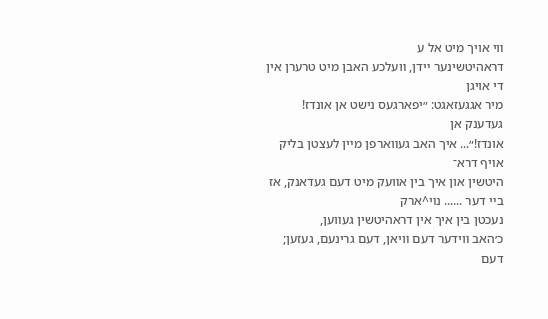װי אויך מיט אל ע
דראהיטשינער ײדן, װעלכע האבן מיט טרערן אין די אויגן
מיר אגגעזאגט: ״יפארגעס נישט אן אונדז! געדענק אן
אונדז!״... איך האב געװארפן מײן לעצטן בליק אױף דרא־
היטשין און איך בין אװעק מיט דעם געדאנק, אז בײ דער ...... נױ^ארק
נעכטן בין איך אין דראהיטשין געװען,
כ׳האב װידער דעם װיאן, דעם גרינעם, געזען;
דעם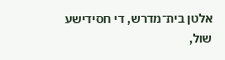אלטן בית־מדרש, די חסידישע שול,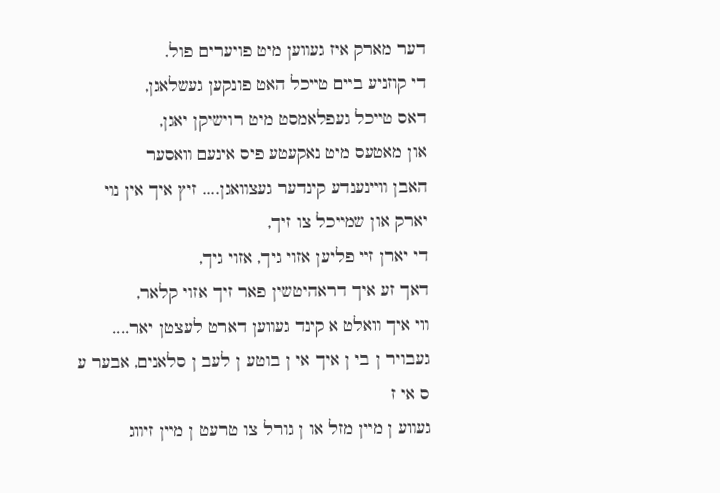דער מארק איז געװען מיט פויערים פול.
די קוזניע בײם טײכל האט פונקען געשלאגן,
דאס טײכל געפלאמסט מיט רוישיקן יאגן,
און מאטעס מיט נאקעטע פיס אינעם װאסער
האבן װײנענדע קינדער געצװאגן.... זיץ איך אין נױ יארק און שמײכל צו זיך,
די יארן זײ פליען אזוי גיך, אזוי גיך,
דאך זע איך דראהיטשין פאר זיך אזוי קלאר,
װי איך װאלט א קינד געװען דארט לעצטן יאר.... געבויר ן בי ן איך אי ן בוטע ן לעב ן סלאנים, אבער ע ס אי ז
געװע ן מײן מזל או ן גורל צו טרעט ן מײן זיװג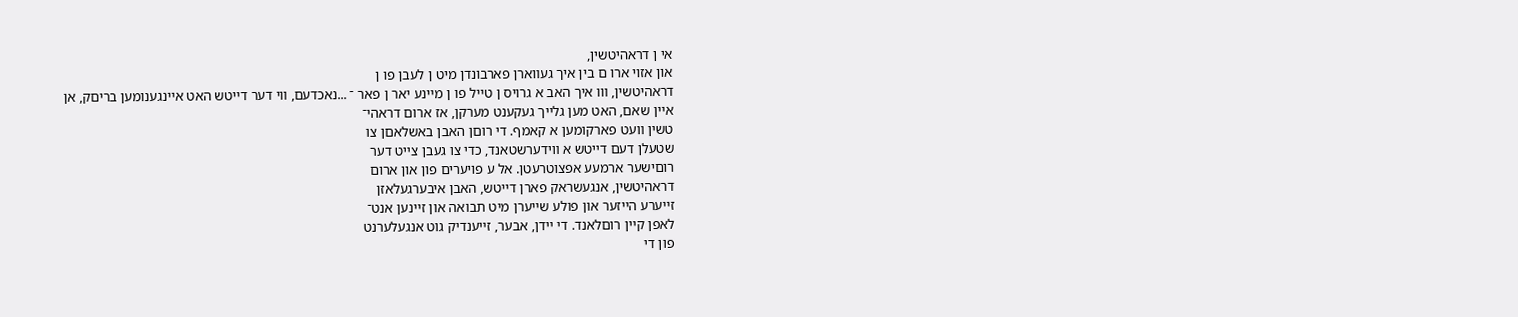אי ן דראהיטשין,
און אזוי ארו ם בין איך געװארן פארבונדן מיט ן לעבן פו ן
דראהיטשין, װו איך האב א גרויס ן טײל פו ן מײנע יאר ן פאר ־ ...נאכדעם, װי דער דײטש האט אײנגענומען בריםק, אן
אײן שאם, האט מען גלײך געקענט מערקן, אז ארום דראהי־
טשין װעט פארקומען א קאמף. די רוםן האבן באשלאםן צו
שטעלן דעם דײטש א װידערשטאנד, כדי צו געבן צײט דער
רוםישער ארמעע אפצוטרעטן. אל ע פויערים פון און ארום
דראהיטשין, אנגעשראק פארן דײטש, האבן איבערגעלאזן
זײערע הײזער און פולע שײערן מיט תבואה און זײנען אנט־
לאפן קײן רוםלאנד. די ײדן, אבער, זײענדיק גוט אנגעלערנט
פון די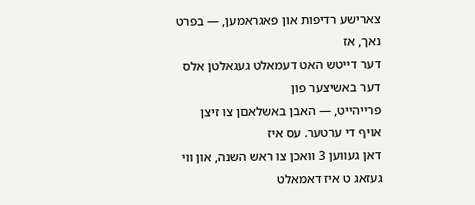צארישע רדיפות און פאגראמען, — בפרט נאך, אז
דער דײטש האט דעמאלט געגאלטן אלס דער באשיצער פון
פרײהײט, — האבן באשלאםן צו זיצן אויף די ערטער. עס איז
דאן געװען 3 װאכן צו ראש השנה, און װי געזאג ט איז דאמאלט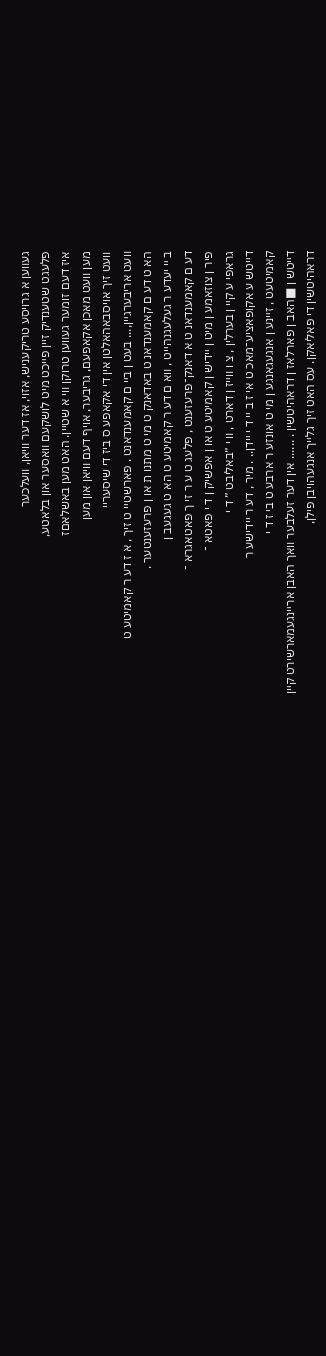געװען א גרויסע טריקעניש, אזוי, אז דער װיאן, װעלכער
פלעגט שטענדיק זײן פײכט מיט לושקעם װאסער און בלאטע,
איז דעם זומער געװען טרוקן װי א שטײן. האט מען באשלאםז
מען װעט מאכן אקאפעם, גריבער, אויף דעם װיאן און מען
װעט זיך אויסבאהאלטן אין די אקאפע ס ביז די שיסעריי
װעט אריבערגײן,... בעט ן בײ ם קאמענדאנט . פארשטײ ט זיך , א ז דע ר קאמיטע ט
הא ט דע ם קאמענדאנ ט באדאנק ט מי ט מתנו ת או ן פרעזענטער .
ב ײ יעדע ר געלעגנהײט , װא ם דע ר קאמיטע ט הא ט געגעב ן
דע ם קאמענדאנ ט א דאנק־פרעזענט , פלעג ט ע ר זי ך פאטאגרא ־
פיר ן צוזאמע ן מיט ן ײדיש ן קאמיטע ט או ן אפשיק ן ד י פאטא ־
גראפי ע קײ ן בערלין , צ ו װײז ן דארט , װ י ״באליבט ״ ד י
דײטש ע אקופאציע־מאכ ט אי ז ב ײ ד י ײדן.. . מיר , דע ר ײדישע ר
קאמיטעט , זײנע ן אנגעגאנגע ן מי ט אונזע ר ארבע ט בי ז ד י
דײטש ן ■האב ן פארלאז ן דראהיטשין . ...... אין דער זעלבער װאך האבן ארײנגעמארשירט קײן
דראהיטשין די פאליאקן. עס האט זיך גלײך אנגעהויבן פילן,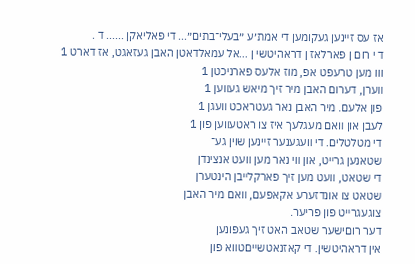אז עס זײנען געקומען די אמת׳ע ״בעלי־בתים״... די פאליאקן ...... ד .
ד י רום ן פארלאז ן דראהיטשי ן ...אל עמאלדאטן האבן געזאגט, אז דארט 1
ווו מען טרעפט אפ, מוז אלעס פארניכטן 1
װערן, דערום האבן מיר זיך מיאש געװען 1
פון אלעם. מיר האבן נאר געטראכט װעגן 1
לעבן און װאם מעגלעך איז צו ראטעװען פון 1
די מטלטלים. די װעגענער זײנען שוין גע־
שטאנען גרײט, און װי נאר מען װעט אנצינדן
די שטאט, װעט מען זיך פארקלײבן הינטערן
שטאט צו אונדזערע אקאפעם, װאם מיר האבן
צוגעגרײט פון פריער.
דער רוםישער שטאב האט זיך געפונען
אין דראהיטשין. די קאזנאטשײםטװא פון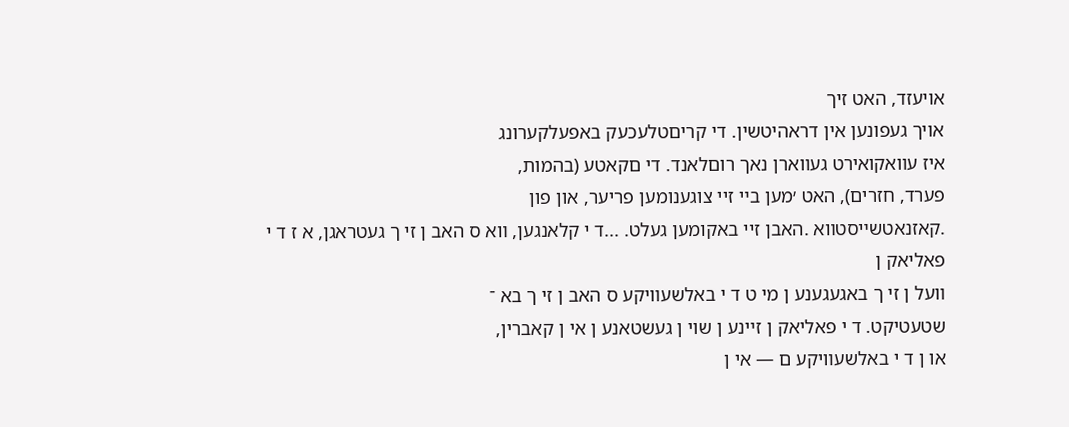אויעזד, האט זיך
אויך געפונען אין דראהיטשין. די קריםטלעכעק באפעלקערונג
איז עװאקואירט געװארן נאך רוםלאנד. די םקאטע (בהמות,
פערד, חזרים), האט ׳מען בײ זיי צוגענומען פריער, און פון
.קאזנאטשײסטװא .האבן זיי באקומען געלט. ...ד י קלאנגען, װא ס האב ן זי ך געטראגן, א ז ד י פאליאק ן
װעל ן זי ך באגעגענע ן מי ט ד י באלשעװיקע ס האב ן זי ך בא ־
שטעטיקט. ד י פאליאק ן זײנע ן שוי ן געשטאנע ן אי ן קאברין,
או ן ד י באלשעװיקע ם — אי ן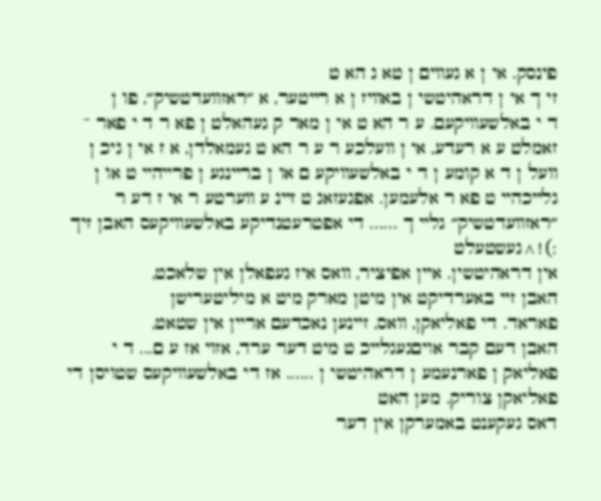פינסק. אי ן א געװים ן טא ג הא ט
זי ך אי ן דראהיטשי ן באװיז ן א רײטער, א ״ראזװעדטשיק״, פו ן
ד י באלשעװיקעם. ע ר הא ט אי ן מאר ק געהאלט ן פא ר ד י פאר ־
זאמלט ע א רעדע, אי ן װעלכע ר ע ר הא ט געמאלדן, א ז אי ן גיכ ן
װעל ן ד א קומע ן ד י באלשעװיקע ם או ן ברײנגע ן פרײהײ ט או ן
גלײכהײ ט פא ר אלעמען. אפגעזאג ט זײנ ע װערטע ר אי ז דע ר
״ראזװעדטשיק״ גלײ ך ...... די אפטרעטנדיקע באלשעװיקעס האבן זיך :)!^געשטעלט
אין דראהיטשין. אײן אפיציר, װאס איז געפאלן אין שלאכט,
האבן זײ באערדיקט אין מיטן מארק מיט א מיליטערישן
פאראד. די פאליאקן, װאס, זײנען נאכדעם ארײן אין שטאט,
האבן דעם קבר אויםגעגלײכ ט מיט דער ערד, אזוי אז ע ם... ד י פאליאק ן פארנעמע ן דראהיטשי ן ...... אז די באלשעװיקעס שטויסן די פאליאקן צוריק. מען האט
דאס געקענט באמערקן אין דער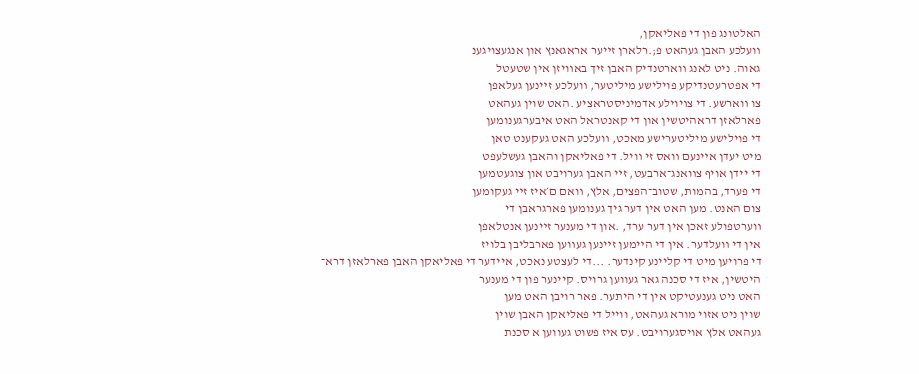האלטונג פון די פאליאקן,
װעלכע האבן געהאט פ;.רלארן זײער אראגאנץ און אנגעצויגענ
גאוה. ניט לאנג װארטנדיק האבן זיך באװיזן אין שטעטל
די אפטרעטנדיקע פוילישע מיליטער, װעלכע זײנען געלאפן
צו װארשע. די צױוילע אדמיניסטראציע .האט שוין געהאט
פארלאזן דראהיטשין און די קאנטראל האט איבערגענומען
די פוילישע מיליטערישע מאכט, װעלכע האט געקענט טאן
מיט יעדן אײנעם װאס זי װיל. די פאליאקן והאבן געשלעפט
די יידן אויף צװאנג־ארבעט, זײ האבן גערויבט און צוגעטמען
די פערד, בהמות, שטוב־הפצים, אלץ, װאם ם׳איז זײ געקומען
צום האנט. מען האט אין דער גיך גענומען פארגראבן די
װערטפולע זאכן אין דער ערד, .און די מענער זײנען אנטלאפן
אין די װעלדער. אין די הײמען זײנען געװען פארבליבן בלויז
די פרויען מיט די קליינע קינדער. ...די לעצטע נאכט, איידער די פאליאקן האבן פארלאזן דרא־
היטשין, איז די סכנה גאר געווען גרויס. קיינער פון די מענער
האט ניט גענעטיקט אין די היתער. פאר רויבן האט מען
שוין ניט אזוי מורא געהאט, ווייל די פאליאקן האבן שוין
געהאט אלץ אויסגערויבט. עס איז פשוט געווען א סכנת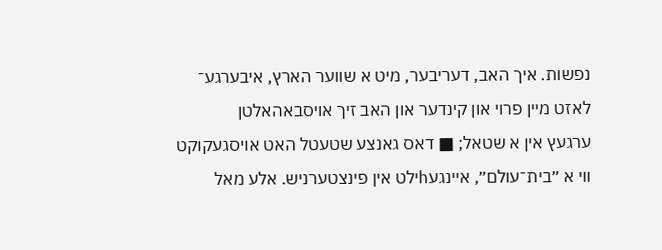נפשות. איך האב, דעריבער, מיט א שווער הארץ, איבערגע־
לאזט מיין פרוי און קינדער און האב זיך אויסבאהאלטן
ערגעץ אין א שטאל; ■ דאס גאנצע שטעטל האט אויסגעקוקט
ווי א ״בית־עולם״, איינגעhילט אין פינצטערניש. אלע מאל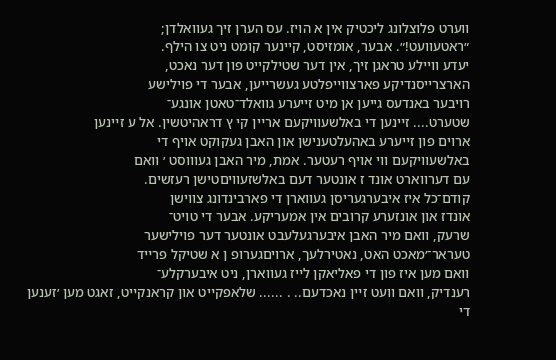ווערט פלוצלונג ליכטיק אין א הויז. עס הערן זיך געװאלדן;
״ראטעװעט!״. אבער, אומזיסט, קיינער קומט ניט צו הילף.
יעדע וויילע טראגן זיך, אין דער שטילקייט פון דער נאכט,
הארצרייסנדיקע פארצװײפלטע געשרײען, אבער די פוילישע
רויבער באנדעס גייען אן מיט זייערע גװאלד־טאטן אונגע־
שטערט.... זײנען די באלשעװיקעם ארײן קי ץ דראהיטשין. אל ע זײנען
ארוים פון זײערע באהעלטענישן און האבן געקוקט אויף די
באלשעװיקעם ווי אויף רעטער. אמת, מיר האבן געװוסט ׳ װאם
עם דערװארט אונד ז אונטער דעם באלשזעװיםטישן רעזשים.
קודם־כל איז איבערגעריסן געװארן די פארבינדונג צװישן
אונדז און אונזערע קרובים אין אמעריקע. אבער די טויט־
שרעק, װאם מיר האבן איבערגעלעבט אונטער דער פוילישער
טעראר־׳מאכט האט, נאטירלעך, ארויםגערופ ן א שטיקל פרײד
װאם מען איז פון די פאליאקן לײז געװארן, ניט איבערקלע־
רענדיק, װאם װעט זײן נאכדעם.. . ...... שלאפקײט און קראנקײט, זאגט מען ׳זענען די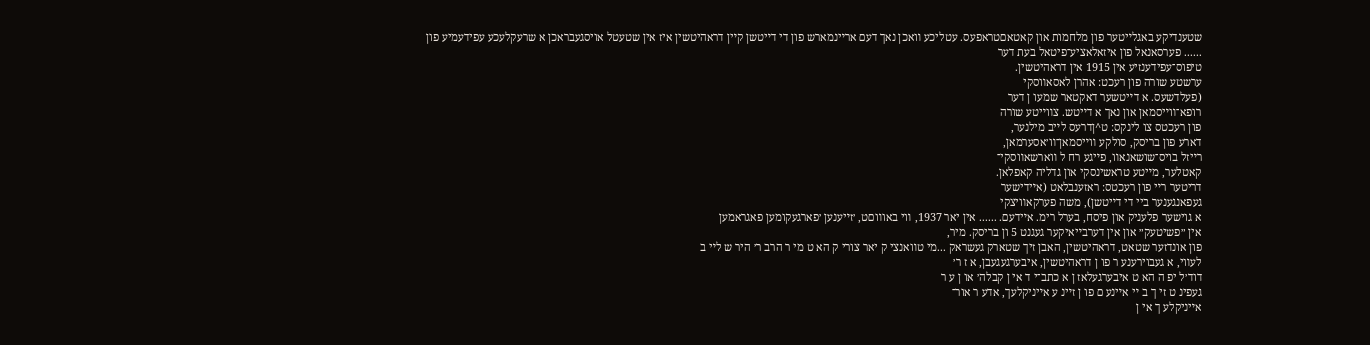שטענדיקע באגלײטער פון מלחמות און קאטאםטראפעס. עטליכע װאכן נאך דעם ארײנמארש פון די דײטשן קײן דראהיטשין איז אין שטעטל אויסגעבראכן א שרעקלעכע עפידעמיע פון ...... פערסאנאל פון איזאלאציע־פיטאל בעת דער
טיפוס־עפידענזיע אין 1915 אין דראהיטשין.
ערשטע שורה פון רעכט: אהרן לאסאװסקי
(פעלדשעס. א דײטשער דאקטאר שמעו ן דער
רופא־װײסמאן און נאך א דײטש. צװײטע שורה
פון רעכטס צו לינקס: ט^ןדרעס לײב מילנער,
דארע פון בריסק, סולקע װײסמאן־װ׳אסערמאן,
רײזל בויס־שושאנאװ, פײגע רח ל װארשאװסקי־
קאטלער, מײטע טראשינסקי און גדליה קאפלאן.
דריטער רײ פון רעכטס: ראזענבלאט (אײדישער
געפאנגענער ביי די דײטשן), משה פערקאװיצקי
א גוישער פלעניק און פיסח, בערל רימ. אײדעם. ...... אין יאר 1937, װי באוװםט, ׳זײענען ׳פארגעקומען פאגראמען
אין ״פשיטעק״ און אין דערבײאיקער געגנט 5 ון בריסק. מיר,
פון אונדזער שטאט, דראהיטשין, האבן זיך שטארק געשראק ...מי טװאנצי ק יאר צורי ק הא ט מי ר הרב ר׳ היר ש לײ ב
לעװי, א געבוירענע ר פו ן דראהיטשין, איבערגעגעבן, א ז ר׳
דוד׳ל יפ ה הא ט איבערגעלאז ן א כתב־י ד אי ן קבלה׳ או ן ע ר
געפינ ט זי ך ב ײ אײנע ם פו ן זײנ ע אײניקלעך, אדע ר אור־
אײניקלע ך אי ן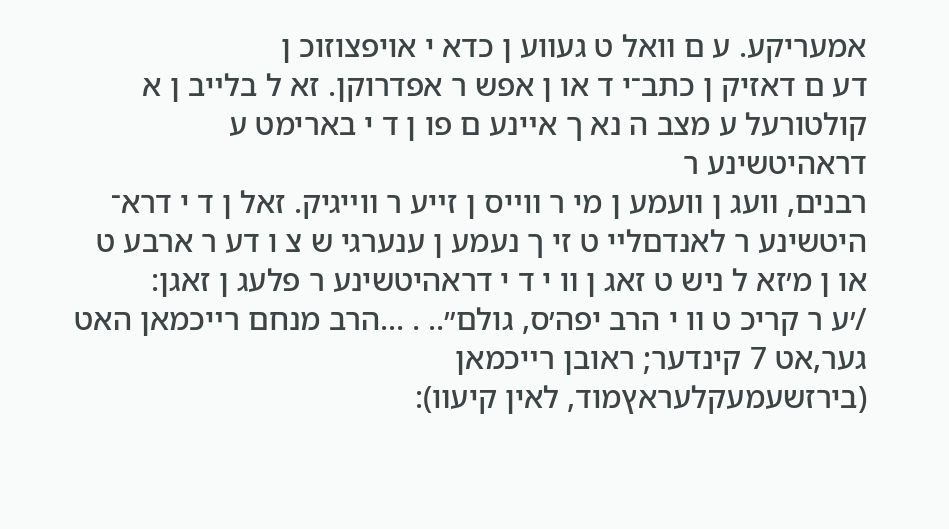אמעריקע. ע ם װאל ט געװע ן כדא י אויפצוזוכ ן
דע ם דאזיק ן כתב־י ד או ן אפש ר אפדרוקן. זא ל בלײב ן א
קולטורעל ע מצב ה נא ך אײנע ם פו ן ד י בארימט ע דראהיטשינע ר
רבנים, װעג ן װעמע ן מי ר װײס ן זײע ר װײגיק. זאל ן ד י דרא־
היטשינע ר לאנדםלײ ט זי ך נעמע ן ענערגי ש צ ו דע ר ארבע ט
או ן מ׳זא ל ניש ט זאג ן װ י ד י דראהיטשינע ר פלעג ן זאגן:
/׳ע ר קריכ ט װ י הרב יפה׳ס, גולם״.. . ...הרב מנחם רײכמאן האט גער,אט 7 קינדער; ראובן רײכמאן
(בירזשעמעקלעראץמוד, לאין קיעװ):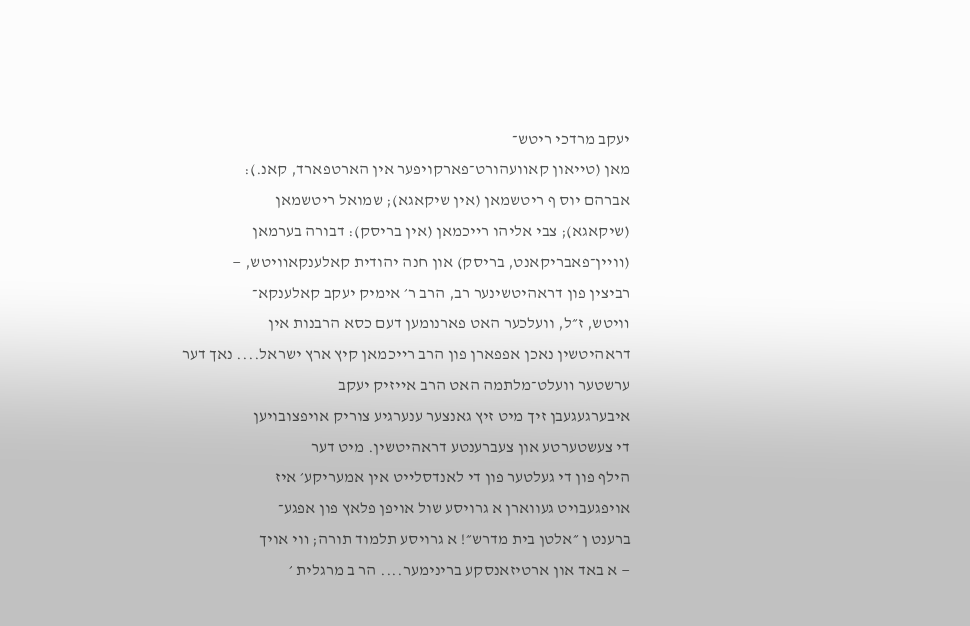יעקב מרדכי ריטש־
מאן (טײאון קאװעהורט־פארקויפער אין הארטפארד, קאנ.):
אברהם יוס ף ריטשמאן (אין שיקאגא); שמואל ריטשמאן
(שיקאגא); צבי אליהו רײכמאן (אין בריסק): דבורה בערמאן
(װײן־פאבריקאנט, בריסק) און חנה יהודית קאלענקאװיטש, —
רביצין פון דראהיטשינער רב, הרב ר׳ אימיק יעקב קאלענקא־
װיטש, ז״ל, וועלכער האט פארנומען דעם כסא הרבנות אין
דראהיטשין נאכן אפפארן פון הרב רײכמאן קיץ ארץ ישראל.... נאך דער ערשטער װעלט־מלתמה האט הרב אײזיק יעקב
איבערגעגעבן זיך מיט זיץ גאנצער ענערגיע צוריק אויפצובויען
די צעשטערטע און צעברענטע דראהיטשין. מיט דער
הילף פון די געלטער פון די לאנדסלײט אין אמעריקע׳ איז
אויפגעבויט געווארן א גרויסע שול אויפן פלאץ פון אפגע־
ברענט ן ״אלטן בית מדרש״! א גרויסע תלמוד תורה; װי אויך
— א באד און ארטיזאנסקע ברינימער.... הר ב מרגלית ׳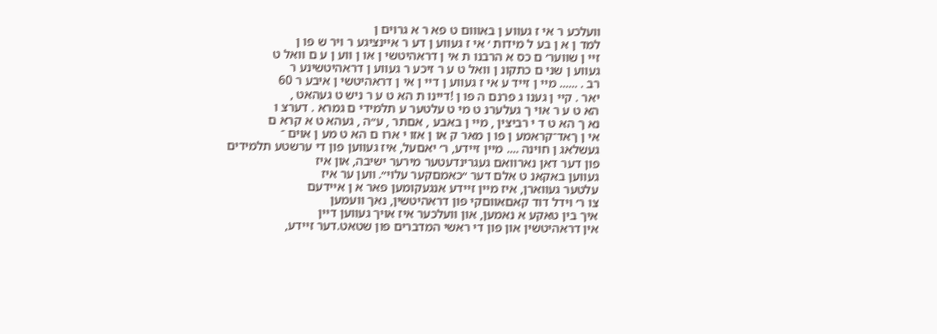װעלכע ר אי ז געװע ן באװום ט פא ר א גרוים ן
למד ן א ן בע ל מידות ׳ אי ז געװע ן דע ר אײנציגע ר ױר ש פו ן
זײ ן שװער׳ ם כס א הרבנו ת אי ן דראהיטשי ן או ן װע ן ע ם װאל ט
געװע ן שני ם כתקונ ן װאל ט ע ר זיכע ר געװע ן דראהיטשינע ר
רב . ...... מײ ן זײד ע אי ז געװע ן דײ ן אי ן דראהיטשי ן איבע ר 60
יאר . קײ ן גענו ג פרנם ה פו ן !דיינו ת הא ט ע ר ניש ט געהאט ,
הא ט ע ר אוי ך געלערנ ט מי ט עלטער ע תלמידי ם גמרא . דערצ ו
נא ך הא ט ד י רביצין , מײ ן באבע , אםתר , ע״ה , געהא ט א קרא ם
אי ן ךאד־קראמע ן פו ן מאר ק או ן אזו י ארו ם הא ט מע ן אוים ־
געשלאג ן חױנה .... מײן זײדע, ר׳ יאםעל, איז געװען פון די ערשטע תלמידים
פון דער דאן נארװאם געגרינדעטער מירער ישיבה, און איז
געװען באקאנ ט אלם דער ״כאמםקער עלוי״. װען ער איז
עלטער געװארן, איז מײן זײדע אנגעקומען פאר א ן אײדעם
צו ר׳ ױדל דוד קאםאװםקי פון דראהיטשין, נאך װעמען
איך בין טאקע א נאמען, און װעלכער איז אויך געװען דײן
אין דראהיטשין און פון די ראשי המדברים פון שטאט.דער זײדע,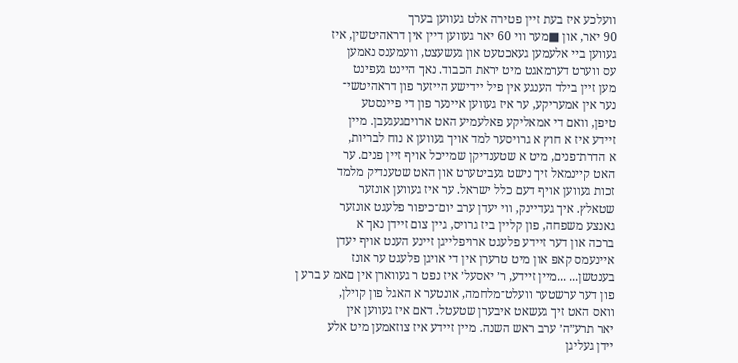װעלכע איז בעת זײן פטירה אלט געװען בערך
90 יאר, און ■מער װי 60 יאר געװען דיין אין דראהיטשין, איז
געװען ביי אלעמען געאכטעט און געשעצט, װעמענס נאמען
עס ווערט דערמאגט מיט יראת הכבוד. נאך היינט געפינט
מען זײן בילד הענגע אין פיל יידישע הײזער פון דראהיטשי־
נער אין אמעריקע, ער איז געװען אײנער פון די פײנסטע
טיפן, װאם די אמאליקע פאלעמיע האט ארויםגעגעבן. מײן
זײדע איז א חוץ א גרויסער למד אויך געװען א נוח לבריות,
א הדרת־פנים, מיט א שטענדיקן שמייכל אויף זײן פנים. ער
האט קײנמאל זיך נישט געביטערט און האט שטענדיק מלמד
זכות געװען אויף דעם כלל ישראל. ער איז געװען אונזער
שטאלץ. איך געדײנק, װי יעדן ערב יום־כיפור פלעגט אונזער
גאנצע משפחה, פון קלײן ביז גרויס, גיין צום זײדן נאך א
ברכה און דער זײדע פלעגט ארויפלײגן זײנע הענט אויף יעדן
אײנעמס קאפּ און מיט טרערן אין די אויגן פלעגט ער אונז
בענטשן... ...מײן זײדע, ר׳ יאסעל׳ איז נפט ר געװארן אין םאמ ע ברע ן
פון דער ערשטער װעלט־מלחמה, אונטער א האגל פון קוילן,
װאס האט זיך געשאט איבערן שטעטל. דאם איז געװען אין
יאר תרע״ה׳ ערב ראש השנה. מײן זײדע איז צוזאמען מיט אלע
ײדן געליגן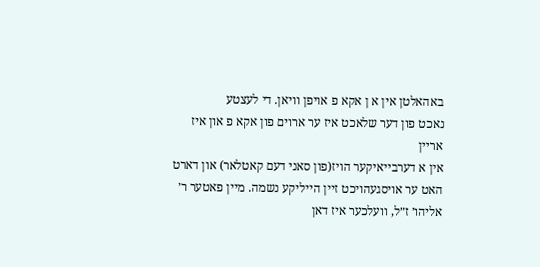באהאלטן אין א ן אקא פ אויפן װיאן. די לעצטע
נאכט פון דער שלאכט איז ער ארוים פון אקא פ און איז ארײן
אין א דערבײאיקער הויז(פון סאני דעם קאטלאר) און דארט
האט ער אויסגעהויכט זײן הײליקע נשמה. מײן פאטער ר׳
אליהו׳ ז״ל, װעלכער איז דאן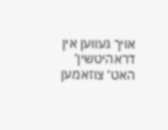אויך געװען אין דראהיטשין׳
האט׳ צוזאמען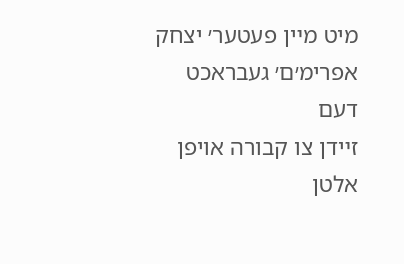מיט מײן פעטער׳ יצחק אפרימ׳ם׳ געבראכט דעם
זײדן צו קבורה אויפן אלטן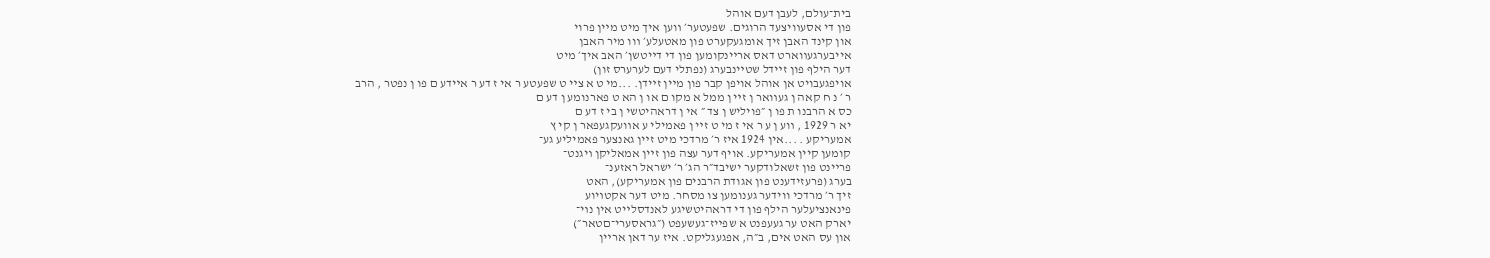בית־עולם, לעבן דעם אוהל
פון די אסעװיצעד הרוגים. שפעטער׳ װען איך מיט מײן פרוי
און קינד האבן זיך אומגעקערט פון מאטעלע׳ װו מיר האבן
אייבערגעװארט דאס ארײנקומען פון די דײטשן׳ האב איך׳ מיט
דער הילף פון זײדל שטײנבערג (נפתלי דעם לערערס זון)
אויפגעבויט אן אוהל אויפן קבר פון מײן זײדן. ...מי ט א צײ ט שפעטע ר אי ז דע ר אײדע ם פו ן נפטר , הרב
ר ׳ נ ח קאה ן געװאר ן זײ ן ממל א מקו ם או ן הא ט פארנומע ן דע ם
כס א הרבנו ת פו ן ״פויליש ן צד ״ אי ן דראהיטשי ן בי ז דע ם
יא ר 1929 , װע ן ע ר אי ז מי ט זײ ן פאמילי ע אװעקגעפאר ן קי ץ
אמעריקע . ...אין 1924 איז ר׳ מרדכי מיט זײן גאנצער פאמיליע גע־
קומען קיין אמעריקע. אויף דער עצה פון זײן אמאליקן ױגנט־
פרײנט פון זשאלודקער ישיבד״ר הג׳ ר׳ ישראל ראזענ־
בערג (פרעזידענט פון אגודת הרבנים פון אמעריקע), האט
זיך ר׳ מרדכי ווידער גענומען צו מסחר. מיט דער אקטױוע
פינאנציעלער הילף פון די דראהיטשיגע לאנדסלײט אין נױ־
יארק האט ער געעפנט א שפײז־געשעפט (״גראסערי־םטאר״)
און עס האט אים, ב״ה, אפגעגליקט. איז ער דאן ארײן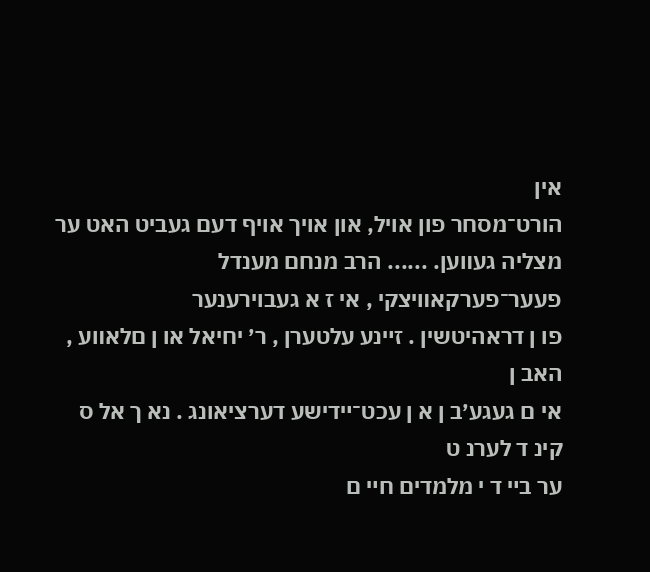אין
הורט־מסחר פון אויל, און אויך אויף דעם געביט האט ער
מצליה געװען. ...... הרב מנחם מענדל פעער־פערקאװיצקי , אי ז א געבוירענער
פו ן דראהיטשין . זײנע עלטערן , ר׳ יחיאל או ן םלאװע , האב ן
אי ם געגע׳ב ן א ן עכט־ײדישע דערציאונג . נא ך אל ס קינ ד לערנ ט
ער בײ ד י מלמדים חײ ם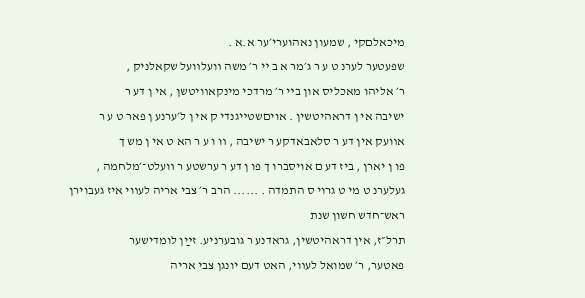מיכאלםקי , שמעון נאהוערי׳ער א.א .
שפעטער לערנ ט ע ר ג׳מר א ב ײ ר׳ משה װעלװעל שקאלניק ,
ר׳ אליהו מאכליס און בײ ר׳ מרדכי מינקאװיטשן , אי ן דע ר
ישיבה אי ן דראהיטשין . אויםשטײגנדי ק אי ן ל׳ערנע ן פאר ט ע ר
אװעק אין דע ר סלאבאדקע ר ישיבה , װ ו ע ר הא ט אי ן מש ך
פו ן יארן , ביז דע ם אויסברו ך פו ן דע ר ערשטע ר װעלט־׳מלחמה ,
געלערנ ט מי ט גרוי ס התמדה . ...... הרב ר׳ צבי אריה לעװי איז געבוירן ראש־חדש חשון שנת
תרל״ז, אין דראהיטשין, גראדנע ר גובערניע. זײַן לומדישער
פאטער, ר׳ שמואל לעװי, האט דעם יונגן צבי אריה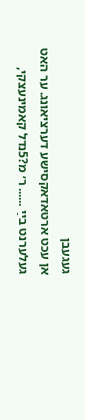געגעבן
אן עכט ארטאדאקסישע דערציאונג. ער האט געלערנט בײַ ...... ר׳ מ?5נדל קאמינעצקי,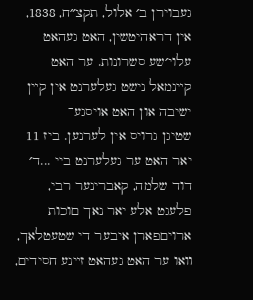געבוירן ב׳ אלול, תקצ״ח, 1838,
אין דראהיטשין, האט געהאט עלוי׳שע סשרונות. ער האט
קײנמאל נישט געלערנט אין קײן ישיבה און האט אויסגע־
שטיגן גרויס אין לערנען. ביז 11 יאר האט ער געלערנט ביי ...ד׳ דוד שלמה, קאברינער רבי, פלעגט אלע יאר נאך םוכות ארויםפארן איבער די שטעטלאך, װאו ער האט געהאט זײנע חסידים,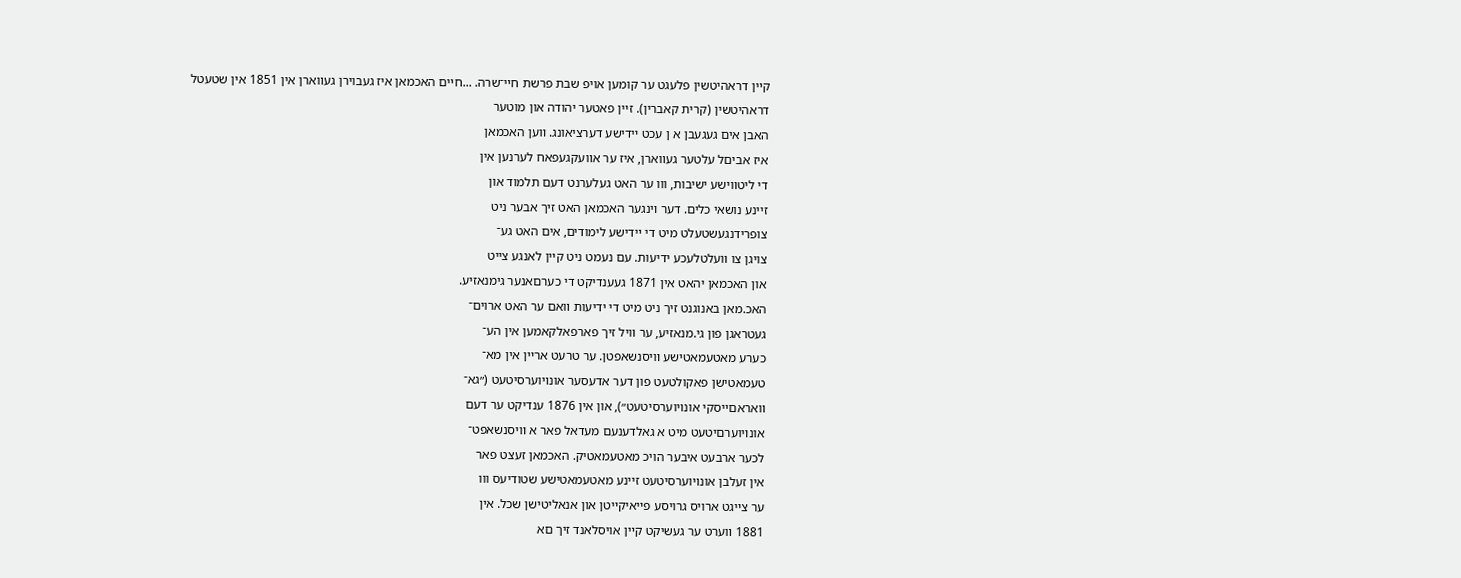קײן דראהיטשין פלעגט ער קומען אויפ שבת פרשת חײ־שרה. ...חײם האכמאן איז געבוירן געװארן אין 1851 אין שטעטל
דראהיטשין (קרית קאברין). זײן פאטער יהודה און מוטער
האבן אים געגעבן א ן עכט ײדישע דערציאונג. װען האכמאן
איז אביםל עלטער געװארן, איז ער אװעקגעפאח לערנען אין
די ליטװישע ישיבות, ווו ער האט געלערנט דעם תלמוד און
זיינע נושאי כלים. דער ױנגער האכמאן האט זיך אבער ניט
צופרידנגעשטעלט מיט די ײדישע לימודים, אים האט גע־
צויגן צו װעלטלעכע ידיעות. עם נעמט ניט קײן לאנגע צייט
און האכמאן יהאט אין 1871 געענדיקט די כערםאנער גימנאזיע.
האכ.מאן באנוגנט זיך ניט מיט די ידיעות װאם ער האט ארוים־
געטראגן פון גי.מנאזיע, ער װיל זיך פארפאלקאמען אין הע־
כערע מאטעמאטישע װיסנשאפטן. ער טרעט ארײן אין מא־
טעמאטישן פאקולטעט פון דער אדעסער אונױוערסיטעט (״גא־
װאראםײסקי אונױוערסיטעט״), און אין 1876 ענדיקט ער דעם
אונױוערםיטעט מיט א גאלדענעם מעדאל פאר א װיסנשאפט־
לכער ארבעט איבער הויכ מאטעמאטיק. האכמאן זעצט פאר
אין זעלבן אונױוערסיטעט זיינע מאטעמאטישע שטודיעס ווו
ער צײגט ארויס גרויסע פײאיקײטן און אנאליטישן שכל. אין
1881 װערט ער געשיקט קײן אויסלאנד זיך םא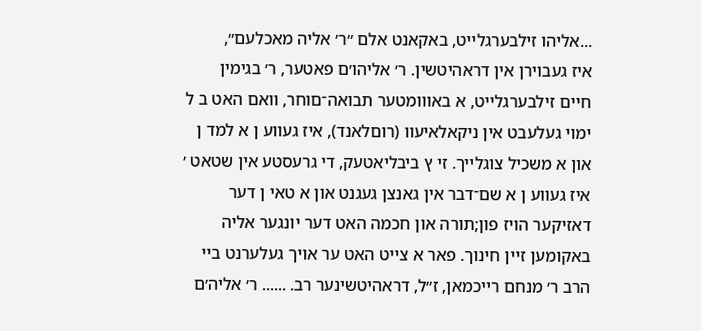...אליהו זילבערגלײט, באקאנט אלם ״ר׳ אליה מאכלעם״,
איז געבוירן אין דראהיטשין. ר׳ אליהו׳ם פאטער, ר׳ בגימין
חײם זילבערגלײט, א באװומטער תבואה־םוחר, װאם האט ב ל
ימױ געלעבט אין ניקאלאיעװ (רוםלאנד), איז געװע ן א למד ן
און א משכיל צוגלײך. זי ץ ביבליאטעק, די גרעסטע אין שטאט ׳
איז געװע ן א שם־דבר אין גאנצן געגנט און א טאי ן דער
דאזיקער הויז פון;תורה און חכמה האט דער יונגער אליה
באקומען זײן חינוך. פאר א צײט האט ער אויך געלערנט בײ
הרב ר׳ מנחם רײכמאן, ז״ל, דראהיטשינער רב. ...... ר׳ אליה׳ם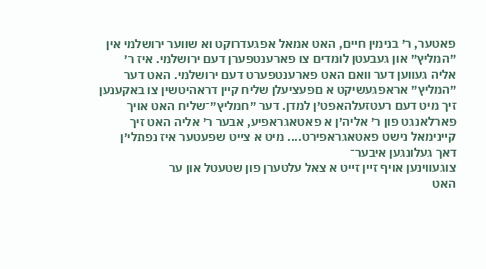פאטער, ר׳ בנימין חײם, האט אמאל אפגעדרוקט וא שווער ירושלמי אין ״המליץ״ און געבעטן לומדים צו פארענטפערן דעם ירושלמי. איז ר׳ אליה געװען דער װאם האט פארענטפערט דעם ירושלמי. האט דער ״המליץ״ אראפגעשיקט א םפעציעלן שליח קײן דראהיטשין צו באקענען זיך מיט דעם רעטזעלהאפט׳ן למדן. דער ״חמליץ״־שליח האט אויך פארלאנגט פון ר׳ אליה׳ן א פאטאגראפיע, אבער ר׳ אליה האט זיך קײנימאל נישט פאטאגראפירט.... מיט א צײט שפעטער איז נפתלי׳ן דאך געלונגען איבער־
צוגעװינען אויף זײן זײט א צאל עלטערן פון שטעטל און ער
האט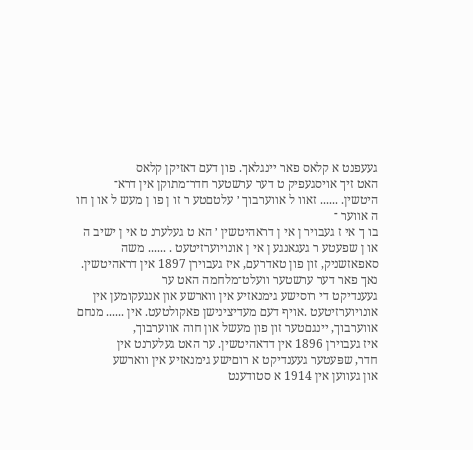געעפנט א קלאס פאר ײנגלאך. פון דעם דאזיקן קלאס
האט זיך אויסגעפיק ט דער ערשטער חדר־מתוקן אין דרא־
היטשין. ...... זאװ ל אװערבוך ׳ עלטםטע ר זו ן פו ן מעש ל או ן חו ה אװער ־
בו ך אי ז געבויר ן אי ן דראהיטשין ׳ הא ט געלערנ ט אי ן ישיב ה
או ן שפעטע ר געגאנגע ן אי ן אונױוערזיטעט . ...... משה סאפאזשניק, זון פון טאדרעם, איז געבוירן 1897 אין דראהיטשין. נאך פאר דער ערשטער װעלט־מלחמה האט ער
געענדיקט די רוסישע גימנאזיע אין װארשע און אנגעקומען אין אונױוערזיטעט .אויף דעם מעדיצינישן פאקולטעט. אין ...... מנחם אװערבוך, ײנגםטער זון פון מעשל און חוה אװערבוך,
איז געבוירן 1896 אין דדאהיטשין. ער האט געלערנט אין
חדר, שפּעטער געענדיקט א רוםישע גימנאזיע אין װארשע
און געװען אין 1914 א סטודענט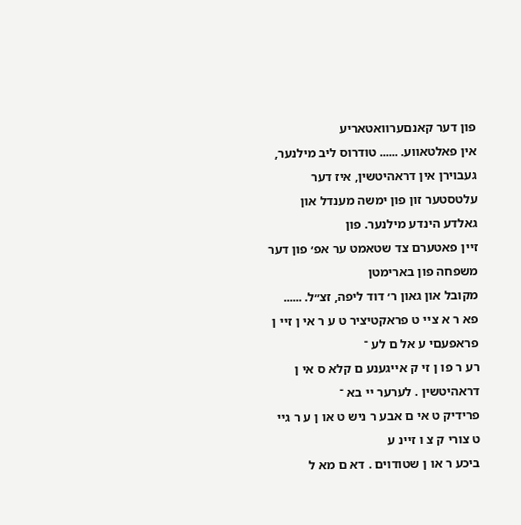פון דער קאנםערװאטאריע
אין פאלטאװע. ...... טודרוס ליב מילנער, געבוירן אין דראהיטשין, איז דער
עלטסטער זון פון ימשה מענדל און גאלדע הינדע מילנער. פון
זײן פאטערם צד שטאמט ער אפ׳ פון דער משפחה פון בארימטן
מקובל און גאון ר׳ דוד ליפה, זצ״ל. ...... פא ר א צײ ט פראקטיציר ט ע ר אי ן זײ ן פראפעםי ע אל ם לע ־
רע ר פו ן זי ק אײגענע ם קלא ס אי ן דראהיטשין . לערער ײ בא ־
פרידיק ט אי ם אבע ר ניש ט או ן ע ר גײ ט צורי ק צ ו זײנ ע
ביכע ר או ן שטודױם . דא ם מא ל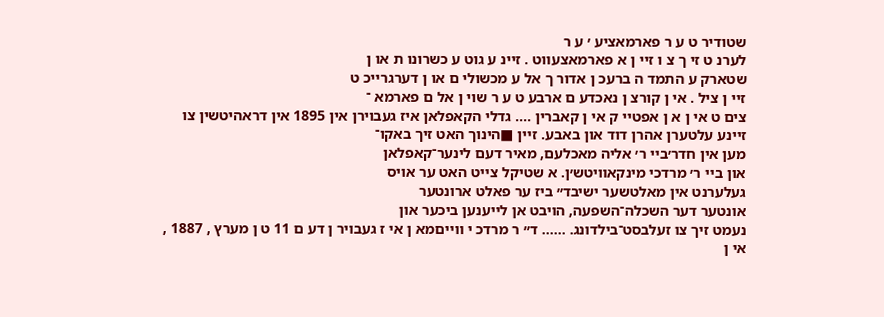שטודיר ט ע ר פארמאציע ׳ ע ר
לערנ ט זי ך צ ו זײ ן א פארמאצעװט . זײנ ע גוט ע כשרונו ת או ן
שטארק ע התמד ה ברעכ ן אדור ך אל ע מכשולי ם או ן דערגרײכ ט
זײ ן ציל . אי ן קורצ ן נאכדע ם ארבע ט ע ר שוי ן אל ם פארמא ־
צים ט אי ן א ן אפטײ ק אי ן קאברין .... גדלי הקאפלאן איז געבוירן אין 1895 אין דראהיטשין צו
זײנע עלטערן אהרן דוד און באבע. זײן ■הינוך האט זיך באקו־
מען אין חדר׳בײ ר׳ אליה מאכלעם, מאיר דעם לינער־קאפלאן
און בײ ר׳ מרדכי מינקאװיטש׳ן. א שטיקל צײט האט ער אויס
געלערנט אין מאלטשער ישיבד״ ביז ער פאלט ארונטער
אונטער דער השכלה־השפעה, הויבט אן לײענען ביכער און
נעמט זיך צו זעלבסט־בילדונג. ...... ד״ ר מרדכ י װײםמא ן אי ז געבויר ן דע ם 11 ט ן מערץ , 1887 ,
אי ן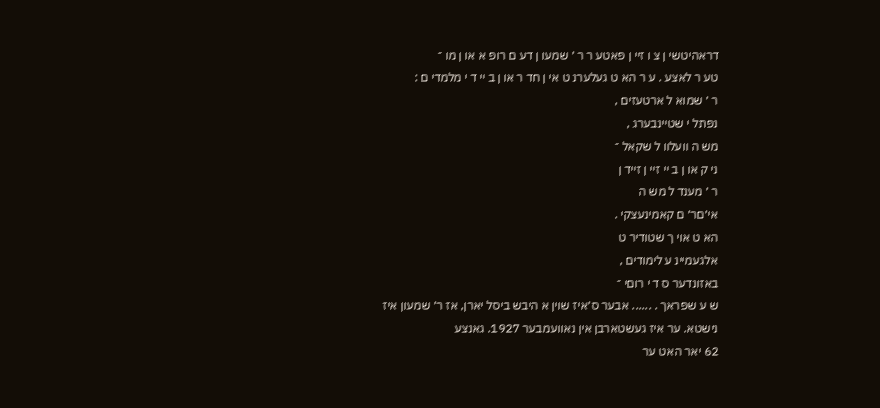דראהיטשי ן צ ו זײ ן פאטע ר ר ׳ שמעו ן דע ם רופ א או ן מו ־
טע ר לאצע . ע ר הא ט געלערנ ט אי ן חד ר או ן ב ײ ד י מלמדי ם :
ר ׳ שמוא ל ארטעזים ,
נפתל י שטײנבערג ,
מש ה װעלװ ל שקאל ־
ני ק או ן ב ײ זײ ן זײד ן
ר ׳ מענד ל מש ה
אי׳םר׳ ם קאמינעצקי .
הא ט אוי ך שטודיר ט
אלגעמיינ ע לימודים ,
באזונדער ס ד י רוםי ־
ש ע שפראך . ...... אבער ס׳איז שוין א היבש ביסל יארן, אז ר׳ שמעון איז
נישטא. ער איז געשטארבן אין נאוועמבער 1927. גאנצע
62 יאר האט ער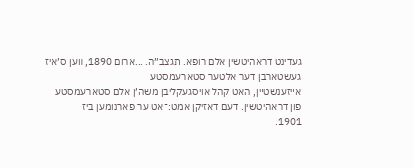געדינט דראהיטשין אלם רופא. תגצב״ה. ...ארום 1890, װען ס׳איז געשטארבן דער אלטער סטארעמסטע
אײזענשטײן, האט קהל אויסגעקליבן משה׳ן אלם סטארעמסטע
פון דראהיטשין. דעם דאזיקן אמט:־אט ער פארנומען ביז
1901.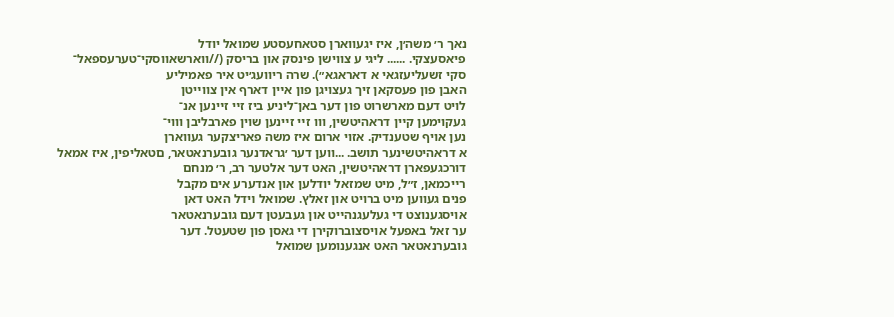נאך ר׳ משה׳ן, איז יגעװארן סטאחעסטע שמואל יודל
פיאסעצקי. ...... ליגי ע צװישן פינסק און בריסק (//װארשאװסקי־טערעספאל־
סקי זשעליעזגאי א דאראגא״). שרה ריװעג׳יט איר פאמיליע
האבן פון פעסקאן זיך געצויגן פון אײן דארף אין צװײטן
לויט דעם מארשרוט פון דער באן־ליניע ביז זײ זײנען אנ־
געקוימען קײן דראהיטשין, ווו זײ זײנען שוין פארבליבן װוי־
נען אויף שטענדיק. אזוי ארום איז משה פאריצקער געװארן
א דראהיטשינער תושב. ...װען דער ׳גראדנער גובערנאטאר, םטאליפין, איז אמאל
דורכגעפארן דראהיטשין, האט דער אלטער רב, ר׳ מנחם
רײכמאן, ז״ל, מיט שמזאל יודלען און אנדערע אים מקבל
פנים געווען מיט ברויט און זאלץ. שמואל ױדל האט דאן
אויסגענוצט די געלעגנהײט און געבעטן דעם גובערנאטאר
ער זאל באפעל אויסצוברוקירן די גאסן פון שטעטל. דער
גובערנאטאר האט אנגענומען שמואל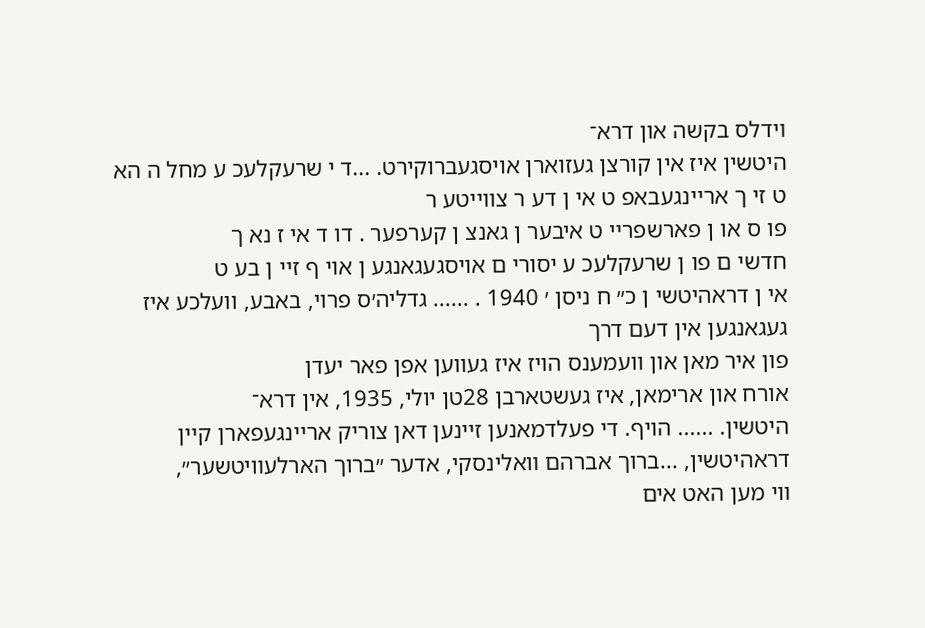ױדלס בקשה און דרא־
היטשין איז אין קורצן געזוארן אויסגעברוקירט. ...ד י שרעקלעכ ע מחל ה הא ט זי ך ארײנגעבאפ ט אי ן דע ר צװייטע ר
פו ס או ן פארשפרײ ט איבער ן גאנצ ן קערפער . דו ד אי ז נא ך
חדשי ם פו ן שרעקלעכ ע יסורי ם אויסגעגאנגע ן אוי ף זײ ן בע ט
אי ן דראהיטשי ן כ״ ח ניסן ׳ 1940 . ...... גדליה׳ס פרוי, באבע, וועלכע איז געגאנגען אין דעם דרך
פון איר מאן און װעמענס הויז איז געװען אפן פאר יעדן
אורח און ארימאן, איז געשטארבן 28טן יולי, 1935, אין דרא־
היטשין. ...... הויף. די פעלדמאנען זײנען דאן צוריק ארײנגעפארן קײן
דראהיטשין, ...ברוך אברהם װאלינסקי, אדער ״ברוך הארלעװיטשער״,
װי מען האט אים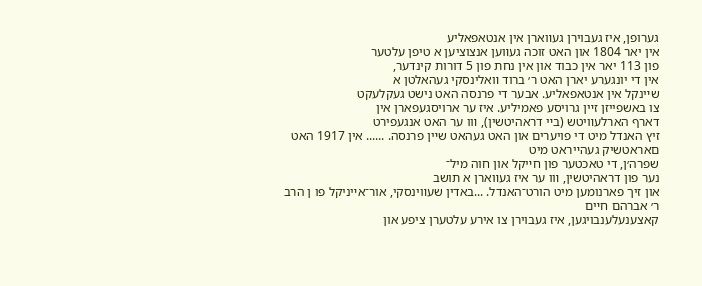גערופן, איז געבוירן געװארן אין אנטאפאליע
אין יאר 1804 און האט זוכה געװען אנצוציען א טיפן עלטער
פון 113 יאר אין כבוד און אין נחת פון 5 דורות קינדער,
אין די יונגערע יארן האט ר׳ ברוד װאלינסקי געהאלטן א
שײנקל אין אנטאפאליע. אבער די פרנסה האט נישט געקלעקט
צו באשפייזן זײן גרויסע פאמיליע. איז ער ארויסגעפארן אין
דארף הארלעװיטש (בײ דראהיטשין), װו ער האט אנגעפירט
זיץ האנדל מיט די פויערים און האט געהאט שײן פרנסה. ...... אין 1917 האט םאראטשיק געהײראט מיט
שפרה׳ן, די טאכטער פון חײקל און חוה מיל־
נער פון דראהיטשין, װו ער איז געװארן א תושב
און זיך פארנומען מיט הורט־האנדל. ...באדין שעװינסקי, אור־אײניקל פו ן הרב ר׳ אברהם חײם
קאצענעלענבויגען, איז געבוירן צו אירע עלטערן ציפע און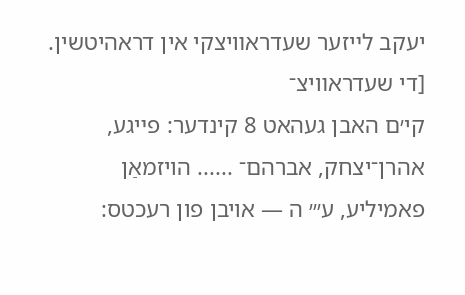יעקב לײזער שעדראװיצקי אין דראהיטשין. [די שעדראװיצ־
קי׳ם האבן געהאט 8 קינדער: פײגע, אהרן־יצחק, אברהם־ ...... הויזמאַן פאמיליע, ע״׳ ה — אויבן פון רעכטס: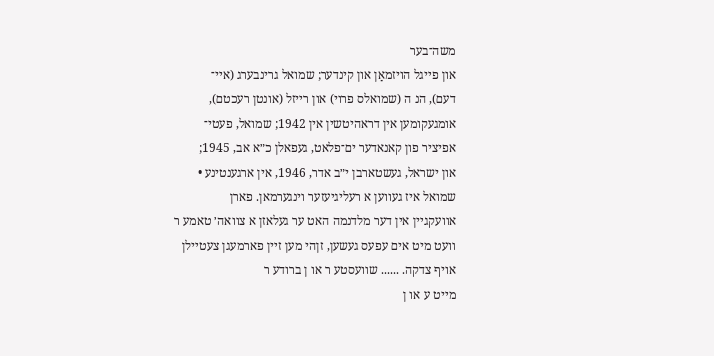משה־בער
און פײגל הויזמאַן און קינדער; שמואל גרינבערג (אײ־
דעם), הנ ה (שמואלס פרוי) און רײזל (אונטן רעכטם),
אומגעקומען אין דראהיטשין אין 1942; שמואל, פעטי־
אפיציר פון קאנאדער ים־פלאט, געפאלן כ״א אב, 1945;
און ישראל, געשטארבן י״ב אדר, 1946, אין ארגענטינע •
שמואל איז געווען א רעליגיעזער ױנגערמאן. פארן
אװעקגײן אין דער מלדנמה האט ער געלאזן א צװאה׳ טאמע ר
װעט מיט אים עפעס געשען, זןהי מען זײן פארמעגן צעטײלן
אויף צדקה. ...... שװעסטע ר או ן ברודע ר
מײט ע או ן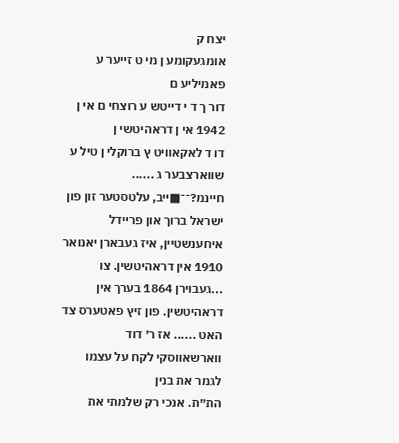יצח ק
אומגעקומע ן מי ט זײער ע פאמיליע ם
דור ך ד י דײטש ע רוצחי ם אי ן 1942 אי ן דראהיטשי ן
דו ד לאקאװיט ץ ברוקלי ן טיל ע שווארצבער ג ...... חײנמ?־־■ײב, עלטסטער זון פון ישראל ברוך און פרײדל
איחענשטיין, איז געבארן יאנואר 1910 אין דראהיטשין. צו ...געבוירן 1864 בערך אין דראהיטשין. פון זיץ פאטערס צד האט ...... אז ר׳ דוד װארשאװסקי לקח על עצמו לגמר את בנין
הת״ת. אנכי רק שלמתי את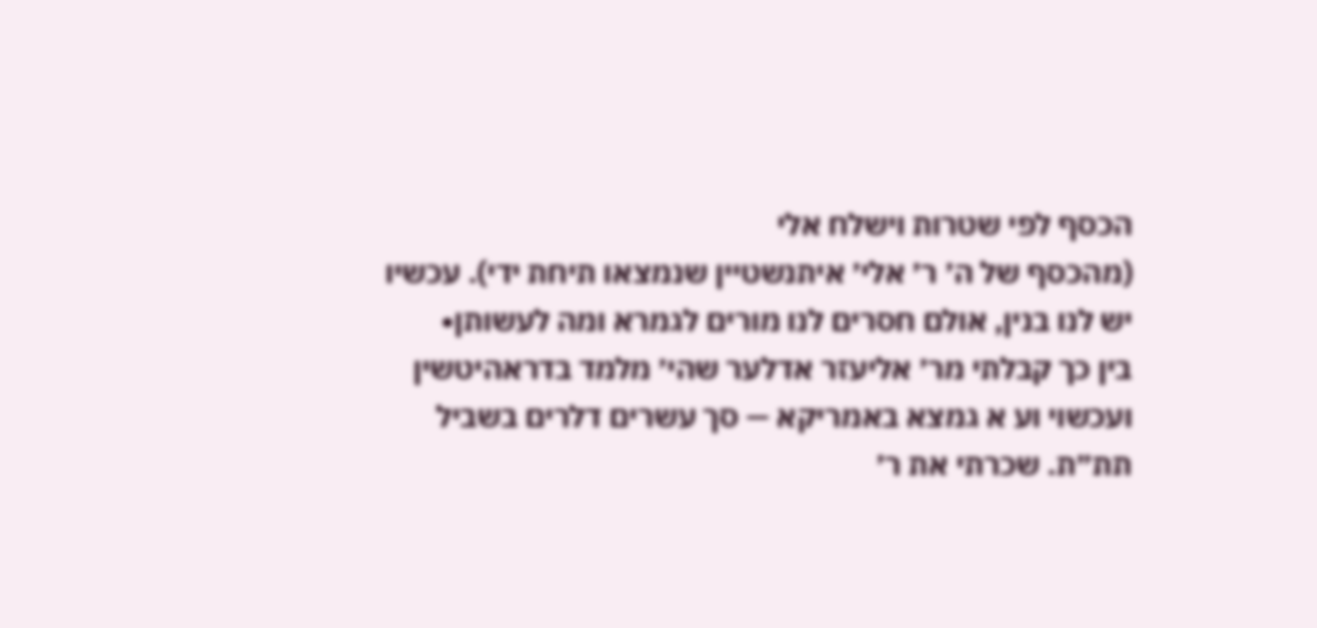הכסף לפי שטרות ױשלח אלי
(מהכסף של ה׳ ר׳ אלי׳ איתנשטײן שנמצאו תיחת ידי). עכשיו
יש לנו בנין, אולם חסרים לנו מורים לגמרא ומה לעשותן•
בין כך קבלתי מר׳ אליעזר אדלער שהי׳ מלמד בדראהיטשין
ועכשױ וע א גמצא באמריקא — סך עשרים דלרים בשביל
תת״ת. שכרתי את ר׳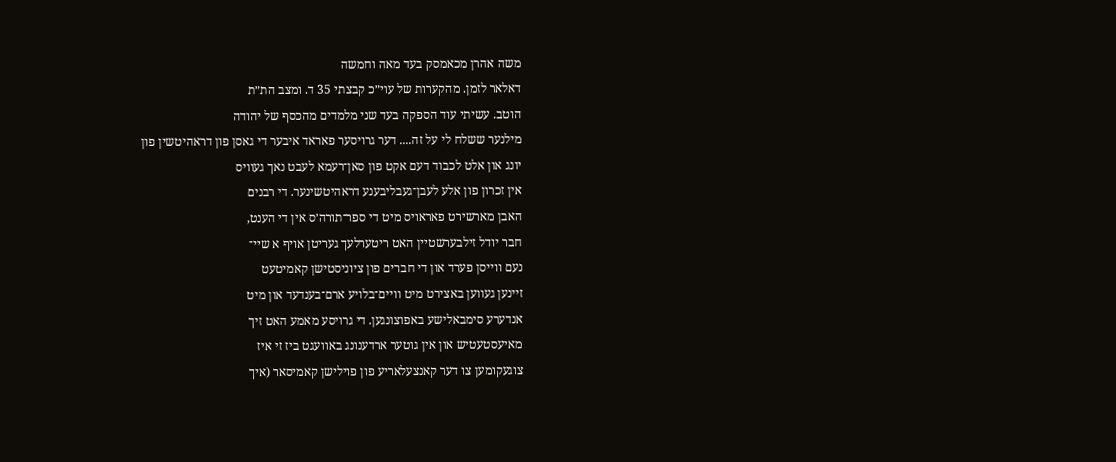משה אהרן מכאמסק בעד מאה וחמשה
דאלאר לזמן. מהקערות של עױ״כ קבצתי 35 ד. ומצב הת״ת
הוטב. עשיתי עוד הספקה בעד שני מלמדים מהכסף של יהודה
מילנער ששלח לי על זה.... דער גרויסער פאראד איבער די גאסן פון דראהיטשין פון
יונג און אלט לכבוד דעם אקט פון סאן־רעמא לעבט נאך געװיס
אין זכרון פון אלע לעבן־געבליבענע דראהיטשינער. די רבנים
האבן מארשירט פאראויס מיט די ספר־תורה׳ס אין די הענט,
חבר יודל זילבערשטײן האט ריטערלעך געריטן אויף א שײ־
נעם װײסן פערד און די חברים פון ציוניסטישן קאמיטעט
זײנען געװען באצירט מיט װײם־בלויע ארם־בענדעד און מיט
אנדערע סימבאלישע באפוצונגען. די גרויסע מאמע האט זיך
מאיעסטעטיש און אין גוטער ארדענונג באװעגט ביז זי איז
צוגעקומען צו דער קאנצעלאריע פון פוילישן קאמיסאר (איך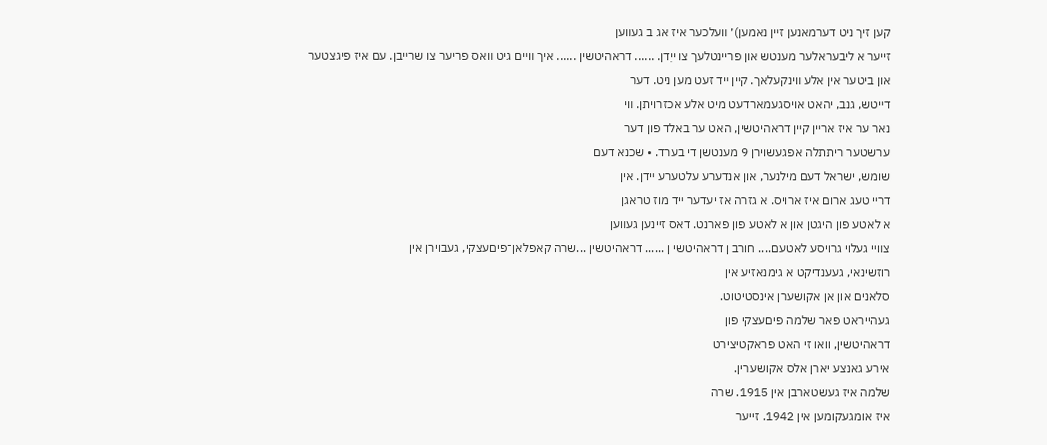קען זיך ניט דערמאנען זײן נאמען)׳ װעלכער איז אג ב געװען
זייער א ליבעראלער מענטש און פריינטלעך צו ייִדן. ...... דראהיטשין ...... איך װײם גיט װאס פריער צו שרײבן. עם איז פיגצטער
און ביטער אין אלע װינקעלאך. קײן ײד זעט מען ניט. דער
דײטש, גנב, יהאט אויסגעמארדעט מיט אלע אכזרױתן. װי
נאר ער איז ארײן קײן דראהיטשין, האט ער באלד פון דער
ערשטער ריתתלה אפגעשוירן 9 מענטשן די בערד. • שכנא דעם
שומש, ישראל דעם מילנער, און אנדערע עלטערע ײדן. אין
דרײ טעג ארום איז ארויס. א גזרה אז יעדער ײד מוז טראגן
א לאטע פון היגטן און א לאטע פון פארנט. דאס זײנען געװען
צװײ געלױ גרױסע לאטעם.... חורב ן דראהיטשי ן ...... דראהיטשין ...שרה קאפלאן־פיםעצקי, געבוירן אין
רוזשינאי, געענדיקט א גימנאזיע אין
סלאנים און אן אקושערן אינסטיטוט.
געהייראט פאר שלמה פיםעצקי פון
דראהיטשין, וואו זי האט פראקטיצירט
אירע גאנצע יארן אלס אקושערין.
שלמה איז געשטארבן אין 1915. שרה
איז אומגעקומען אין 1942. זייער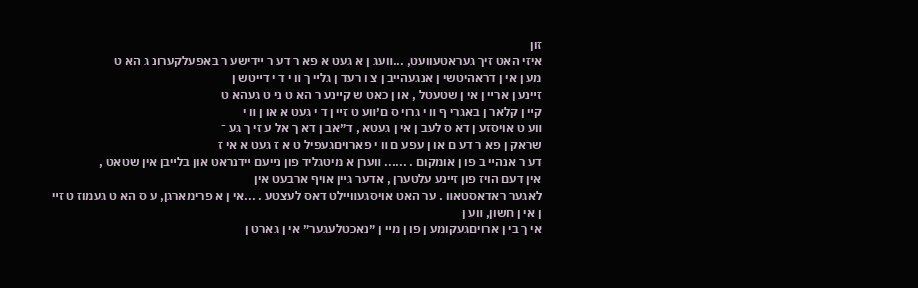זון
איזי האט זיך געראטעוועט, ...װעג ן א געט א פא ר דע ר ײדישע ר באפעלקערונ ג הא ט
מע ן אי ן דראהיטשי ן אנגעהײב ן צ ו רעד ן גלײ ך װ י ד י דײטש ן
זײנע ן ארײ ן אי ן שטעטל , או ן כאט ש קײנע ר הא ט ני ט געהא ט
קײ ן קלאר ן באגרי ף װ י גרוי ס ם׳װע ט זײ ן ד י געט א או ן װ י
װע ט אויסזע ן דא ס לעב ן אי ן געטא , ד״אב ן דא ך אל ע זי ך גע ־
שראק ן פא ר דע ם או ן עפע ם װ י פארויםגעפיל ט א ז געט א אי ז
דע ר אנהײ ב פו ן אומקום . ...... װערן א מיטגליד פון נײעם ײדנראט און בלײבן אין שטאט ,
אין דעם הויז פון זײנע עלטערן , אדער גײן אויף ארבעט אין
לאגער ראדאסטאװ . ער האט אויסגעװײלט דאס לעצטע . ...אי ן א פרימארגן, ע ס הא ט געמוז ט זײ ן אי ן חשון, װע ן
אי ך בי ן ארויםגעקומע ן פו ן מײ ן ״נאכטלעגער״ אי ן גארט ן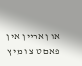או ן ארײ ן אי ן פאם ט צ ו מי ץ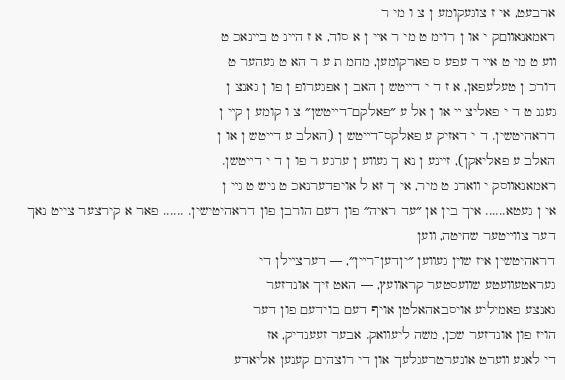ארבעט, אי ז צוגעקומע ן צ ו מי ר
ראמאנאװםק י או ן רוימ ט מי ר אײ ן א סוד, א ז הײנ ט בײנאכ ט
װע ט מי ט אײ ד עפע ס פארקומען, מחמ ת ע ר הא ט געהער ט
דורכ ן טעלעפאן, א ז ד י דײטש ן האב ן אפגערופ ן פו ן גאנצ ן
געגנ ט ד י פאליצ ײ או ן אל ע ״פאלקם־דײטשן״ צ ו קומע ן קײ ן
דראהיטשין. ד י דאזיק ע פאלקס־דײטש ן (האלב ע דײטש ן או ן
האלב ע פאליאקן), זײנע ן נא ך געװע ן ערגע ר פו ן ד י דײטשן.
ראמאנאװסק י װארנ ט מיר, אי ך זא ל אויפדערנאכ ט ניש ט גײ ן
אי ן געטא...... איך בין אן ״עד ראיה״ פון דעם הורבן פון דראהיטישין. ...... פאר א קירצער צייט נאך דער צװײטער שחיטה, װען
דראהיטשין איז שױן געװען ״יןדען־רײן״, — דערצײלן די
געראטעװעטע שװעסטער קראװעץ, — האט זיך אונדזער
גאנצע פאמיליע אויסבאהאלטן אויף דעם בוידעם פון דער
הויז פון אונדזער שכן, משה ליעװאק. אבער זעענדיק, אז
די לאגע װערט אונערטרעגלעך און די רוצהים קענען אליאדע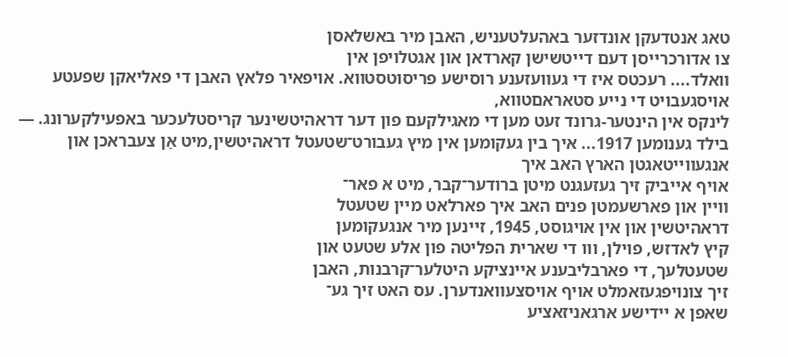טאג אנטדעקן אונדזער באהעלטעניש, האבן מיר באשלאסן
צו אדורכרײסן דעם דײטשישן קארדאן און אגטלויפן אין
װאלד.... רעכטס איז די געװעזענע רוסישע פריסוטסטװא. אויפאיר פלאץ האבן די פאליאקן שפעטע אויסגעבויט די נײע סטאראםטװא,
לינקס אין הינטער-גרונד זעט מען די מאגילקעם פון דער דראהיטשינער קריסטלעכער באפעילקערונג. — בילד גענומען 1917... איך בין געקומען אין מיץ געבורט־שטעטל דראהיטשין,מיט אַן צעבראכן און אנגעװײטאגטן הארץ האב איך
אויף אײביק זיך געזעגנט מיטן ברודער־קבר, מיט א פאר־
װײן און פארשעמטן פנים האב איך פארלאט מײן שטעטל
דראהיטשין און אין אויגוסט, 1945, זײנען מיר אנגעקומען
קיץ לאדזש, פוילן, ווו די שארית הפליטה פון אלע שטעט און
שטעטלעך, די פארבליבענע אײנציקע היטלער־קרבנות, האבן
זיך צונויפגעזאמלט אויף אויסצעװאנדערן. עס האט זיך גע־
שאפן א ײדישע ארגאניזאציע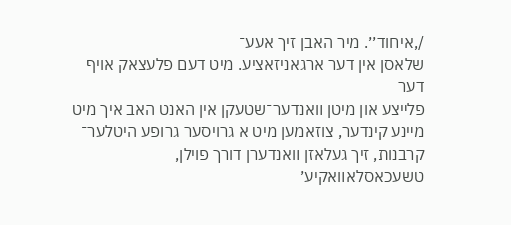/,איחוד׳׳. מיר האבן זיך אעע־
שלאסן אין דער ארגאניזאציע. מיט דעם פלעצאק אויף דער
פלײצע און מיטן װאנדער־שטעקן אין האנט האב איך מיט
מײנע קינדער, צוזאמען מיט א גרויסער גרופע היטלער־
קרבנות, זיך געלאזן װאנדערן דורך פוילן, טשעכאסלאװאקיע׳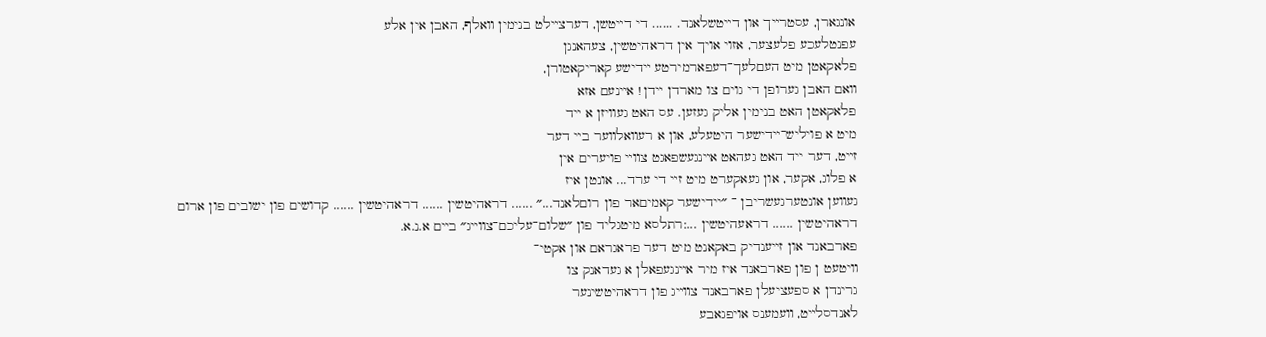אונגארן, עסטרײך און דײטשלאנד. ...... די דײטשן, דערצײלט בנימין װאלף, האבן אין אלע
עפנטלעכע פלעצער, אזוי אויך אין דראהיטשין, צעהאנגן
פלאקאטן מיט העםלעך־דעפארמירטע ײדישע קאריקאטורן,
װאם האבן גערופן די גוים צו מארדן ײדן! אײנעם אזא
פלאקאטן האט בנימין אליק געזען. עס האט געװיזן א ײד
מיט א פויליש־ײדישער היטעלע, און א רעװאלװער בײ דער
זײט, דער ייד האט געהאט אײנגעשפאגט צװײ פויערים אין
א פלוג, אקער, און געאקערט מיט זײ די ערד... אונטן איז
געװען אונטערגעשריבן ־ ״יידישער קאמיםאר פון רוםלאנד...״ ...... דראהיטשין ...... דראהיטשין ...... קדושים פון ישובים פון ארום דראהיטשין ...... דראעהיטשין ...:רתלסא מיטגליד פון ״שלום־עליכם־צװײג״ בײם א.נ.א.
פארבאנד און זײענדיק באקאנט מיט דער פראגראם און אקטי־
װיטעט ן פון פארבאנד איז מיר אײנגעפאלן א געדאנק צו
גרינדן א ספעציעלן פארבאנד צװײג פון דראהיטשינער
לאנדסלײט, װעמענס אויפגאבע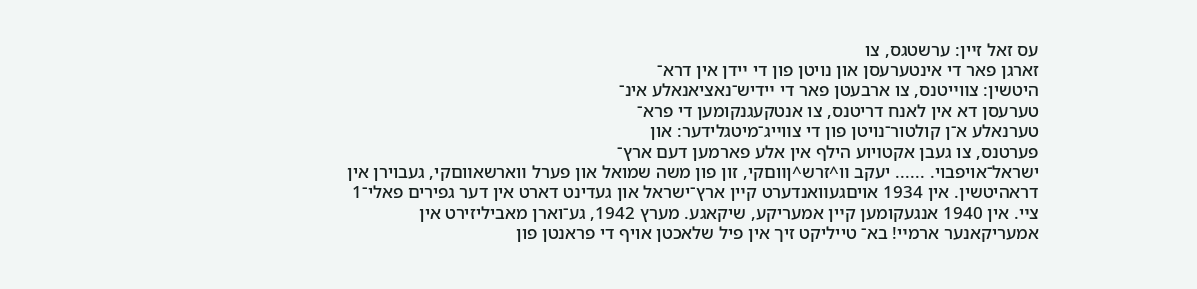עס זאל זײן: ערשטגס, צו
זארגן פאר די אינטערעסן און נויטן פון די ײדן אין דרא־
היטשין: צװײטנס, צו ארבעטן פאר די ײדיש־נאציאנאלע אינ־
טערעסן דא אין לאנח דריטנס, צו אנטקעגנקומען די פרא־
טערנאלע א־ן קולטור־נויטן פון די צװײג־מיטגלידער: און
פערטנס, צו געבן אקטױוע הילף אין אלע פארמען דעם ארץ־
ישראל־אויפבוי. ...... יעקב װ^זרש^ןװםקי, זון פון משה שמואל און פערל װארשאװםקי, געבוירן אין דראהיטשין. אין 1934 אויםגעװאנדערט קײן ארץ־ישראל און געדינט דארט אין דער גפירים פאלי־1 צײ. אין 1940 אנגעקומען קײן אמעריקע, שיקאגע. מערץ 1942, גע־וארן מאביליזירט אין אמעריקאנער ארמײ! בא־ טייליקט זיך אין פיל שלאכטן אויף די פראנטן פון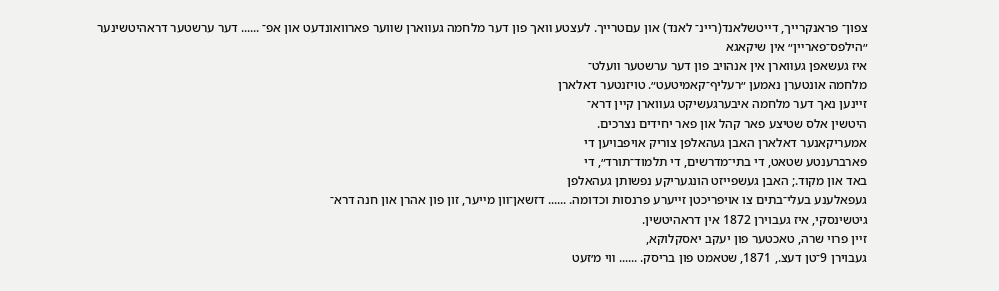צפון־ פראנקרײך, דײטשלאנד(רײנ־ לאנד) און עםטרײך. לעצטע װאך פון דער מלחמה געװארן שװער פארװאונדעט און אפ־ ...... דער ערשטער דראהיטשינער ״הילפס־פארײן״ אין שיקאגא
איז געשאפן געװארן אין אנהויב פון דער ערשטער װעלט־
מלחמה אונטערן נאמען ״רעליף־קאמיטעט״. טויזנטער דאלארן
זײנען נאך דער מלחמה איבערגעשיקט געװארן קײן דרא־
היטשין אלס שטיצע פאר קהל און פאר יחידים נצרכים.
אמעריקאנער דאלארן האבן געהאלפן צוריק אויפבױען די
פארברענטע שטאט, די בתי־מדרשים, די תלמוד־תורד״, די
באד און מקוד.; האבן געשפײזט הונגעריקע נפשותן געהאלפן
געפאלענע בעלי־בתים צו אויפריכטן זײערע פרנסות וכדומה. ...... דזשאן־װן מײער, זון פון אהרן און חנה דרא־
גיטשינסקי, איז געבוירן 1872 אין דראהיטשין.
זײן פרוי שרה, טאכטער פון יעקב יאסקלוקא,
געבוירן 9־טן דעצ., 1871, שטאמט פון בריסק. ...... װי מ׳זעט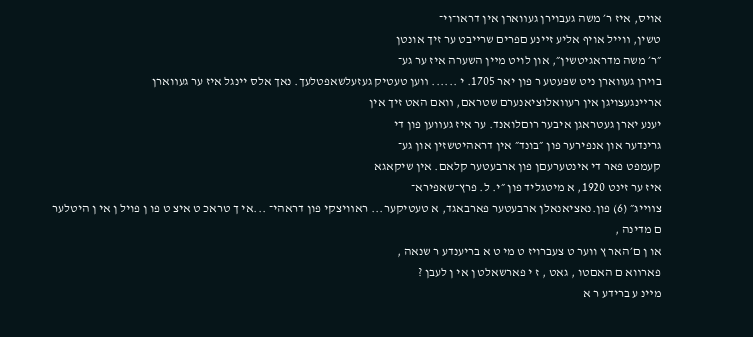אויס, איז ר׳ משה געבוירן געװארן אין דראו־וי־
טשין, װײל אויף אליע זײנע םפרים שרײבט ער זיך אונטן
״ר׳ משה מדראגיטשין״, און לויט מײן השערה איז ער גע־
בוירן געװארן ניט שפעטע ר פון יאר 1705. י ...... װען טעטיק געזעלשאפטלעך. נאך אלס יינגל איז ער געװארן
ארײנגעצויגן אין רעװאלוציאנערם שטראם, װאם האט זיך אין
יענע יארן געטראגן איבער רוםלואנד. ער איז געװען פון די
גרינדער און אנפירער פון ״בונד״ אין דראהיטשזין און גע־
קעמפט פאר די אינטערעםן פון ארבעטער קלאם. אין שיקאגא
איז ער זינט 1920, א מיטגליד פון ״י. ל. פרץ־שאפירא־
צװײג״ (6) פון.נאציאנאלן ארבעטער פארבאגד, א טעטיקער... ראװיצקי פון דראהי־ ...אי ך טראכ ט איצ ט פו ן פויל ן אי ן היטלער ם מדינה ,
או ן ם׳האר ץ ווער ט צעברויז ט מי ט א בריענדע ר שנאה ,
פארװא ם האםטו , גאט , ז י פארשאלט ן אי ן לעבן ?
מײנ ע ברידע ר א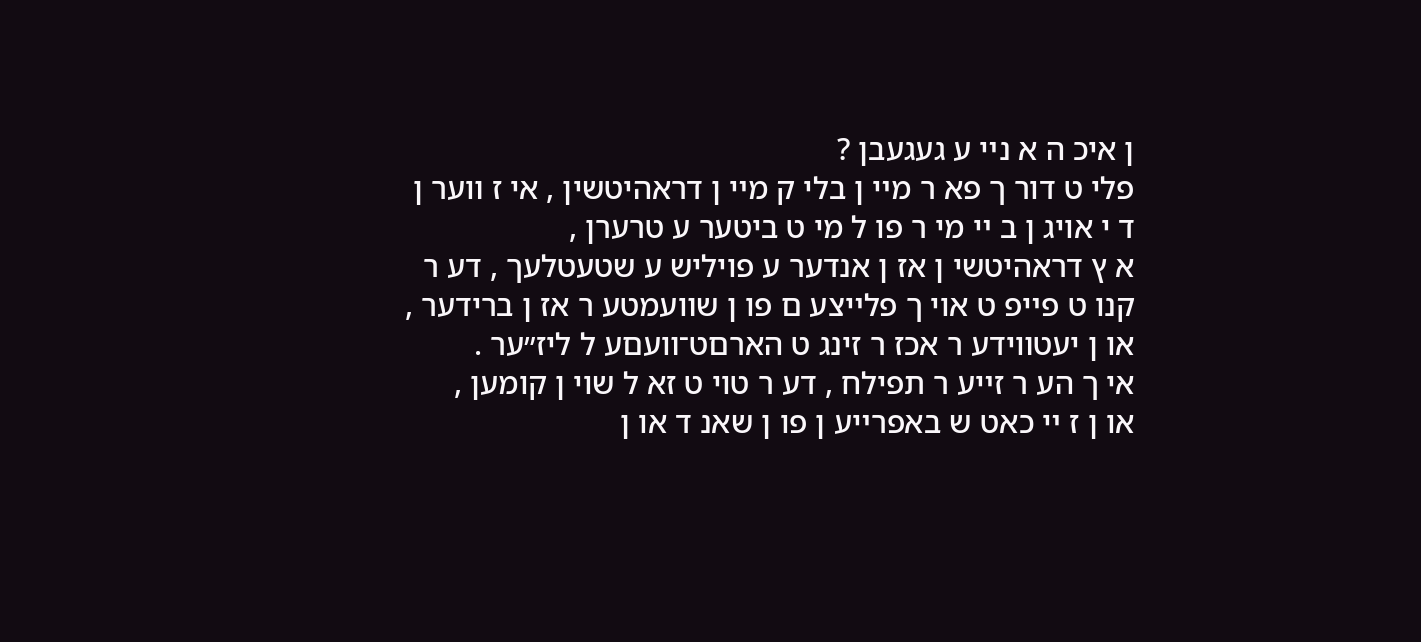ן איכ ה א נײ ע געגעבן ?
פלי ט דור ך פא ר מײ ן בלי ק מײ ן דראהיטשין , אי ז װער ן
ד י אויג ן ב ײ מי ר פו ל מי ט ביטער ע טרערן ,
א ץ דראהיטשי ן אז ן אנדער ע פויליש ע שטעטלעך , דע ר
קנו ט פײפ ט אוי ך פלײצע ם פו ן שװעמטע ר אז ן ברידער ,
או ן יעטװידע ר אכז ר זינג ט הארםט־װעםע ל ליז״ער .
אי ך הע ר זײע ר תפילח , דע ר טוי ט זא ל שוי ן קומען ,
או ן ז ײ כאט ש באפרײע ן פו ן שאנ ד או ן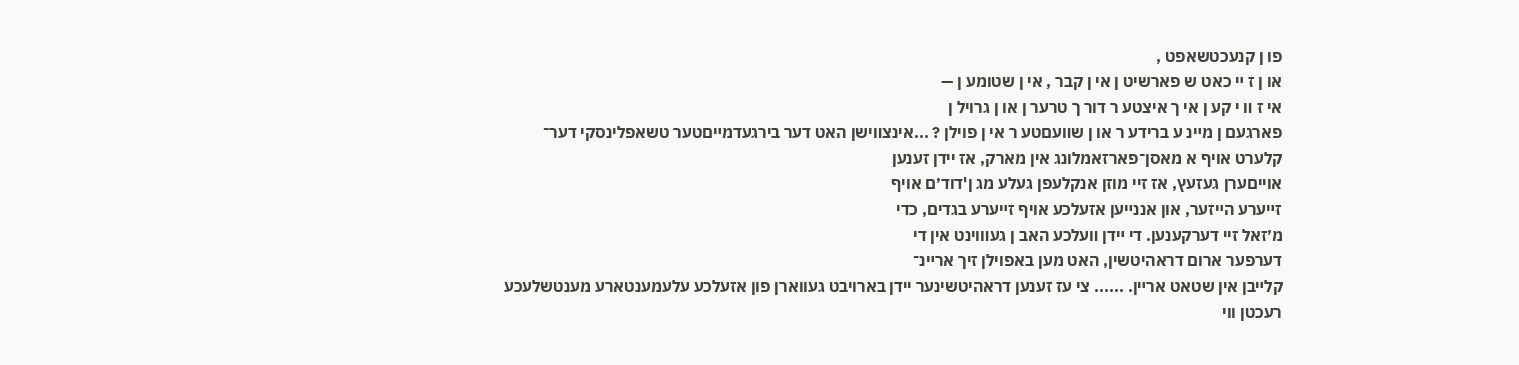פו ן קנעכטשאפט ,
או ן ז ײ כאט ש פארשיט ן אי ן קבר , אי ן שטומע ן —
אי ז װ י קע ן אי ך איצטע ר דור ך טרער ן או ן גרויל ן
פארגעם ן מײנ ע ברידע ר או ן שװעםטע ר אי ן פוילן ? ...אינצװישן האט דער בירגעדמײםטער טשאפלינסקי דער־
קלערט אויף א מאסן־פארזאמלונג אין מארק, אז יידן זענען
אוייםערן געזעץ, אז זיי מוזן אנקלעפן געלע מג ן'דוד׳ם אויף
זײערע הײזער, און אננײען אזעלכע אויף זײערע בגדים, כדי
מ׳זאל זיי דערקענען. די ײדן װעלכע האב ן געװוינט אין די
דערפער ארום דראהיטשין, האט מען באפוילן זיך ארײנ־
קלײבן אין שטאט ארײן. ...... צי עז זענען דראהיטשינער יידן בארויבט געווארן פון אזעלכע עלעמענטארע מענטשלעכע רעכטן ווי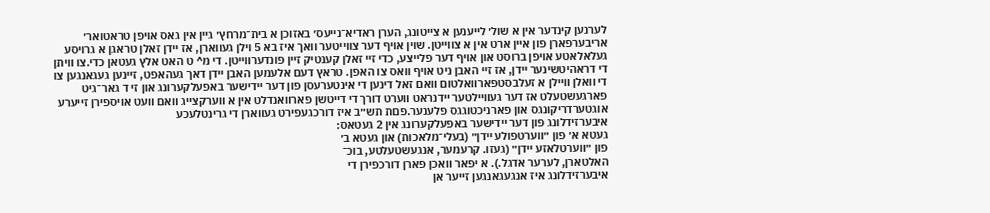לערנען קינדער אין א שול׳ לייענען א צייטונג, הערן ראדיא־נײעס׳ באזוכן א בית־מרחץ׳ גיין אין גאס אויפן טראטואר׳ אריבערפארן פון איין ארט אין א צווייטן. שוין אויף דער צווייטער וואך איז בא 5 וילן געווארן, אז יידן זאלן טראגן א גרויסע געלאלאטע אויפן ברוסט און אויף דער פלײצע, כדי זיי זאלן קענטיק זײן פונדערװייטן. די מ^ ט האט אלץ געטאן כדי.צו װיתן די דראהיטשינער יידן, אז זיי האבן ניט אויף וואס צו האפן. טראץ דעם אלעמען האבן יידן דאך געהאפט, זײנען געגאנגען צו די וואלן װײלן א זעלבסטפארװאלטום װאם זאל דינען די אינטערעסן פון דער יידישער באפעלקערונג און זי ד גאר־גיט פארגעשטעלט אז דער געװײלטער ײדנראט װערט דורך די דײטשן פארװאנדלט אין א װערקצײג װאם װעט אויספירן זייערע אוגטערדריקונגס און פארניכטוגגס פלענער.פםת תש״ב איז דורכגעפירט געװארן די גרינטלעכע
איבערזידלונג פון דער ײדישער באפעלקערונג אין 2 געטאס:
געטא א׳ פון ״װערטפולע ײדן״ (בעלי־מלאכות) און געטא ב׳
פון ״װערטלאזע ײדן״ (געזו. קרעמער, אנגעשטעלטע, בוכ־
האלטארן, לערער אדגל.). א יפאר װאכן פארן דורכפירן די
איבערזידלונג איז אנגעגאנגען זייער אן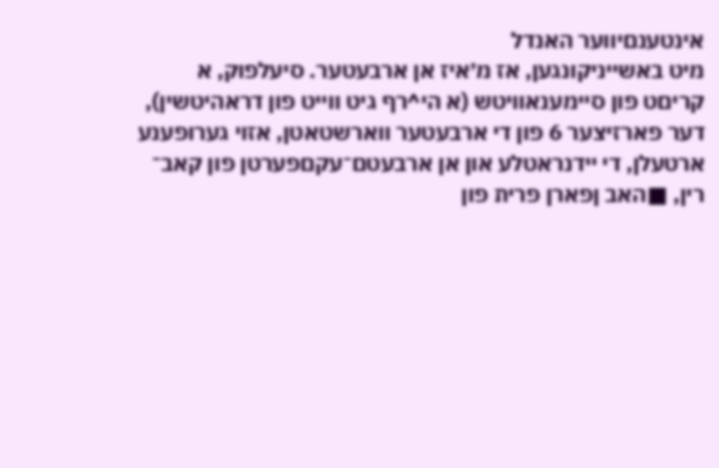אינטענםיווער האנדל
מיט באשײניקונגען, אז מ׳איז אן ארבעטער. סיעלפוק, א
קריםט פון סיימענאװיטש (א הי^רף גיט װײט פון דראהיטשין),
דער פארזיצער 6 פון די ארבעטער װארשטאטן, אזוי גערופענע
ארטעלן, די ײדנראטלע און אן ארבעטם־עקםפערטן פון קאב־
רין, ■האב ןפארן פרית פון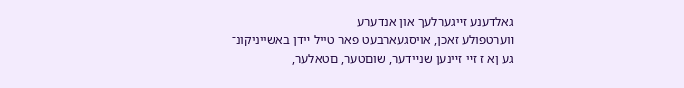גאלדענע זײגערלעך און אנדערע
װערטפולע זאכן, אויסגעארבעט פאר טייל ײדן באשייניקונ־
גע ןא ז זײ זײנען שנײדער, שוםטער, םטאלער,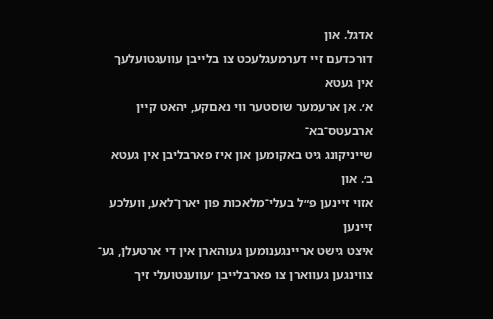אדגל. און
דורכדעם זײ דערמעגלעכט צו בלײבן עװעגטועלעך אין געטא
א׳. אן ארעמער שוסטער װי נאםקע, יהאט קײן ארבעטס־בא־
שײניקונג גיט באקומען און איז פארבליבן אין געטא ב׳. און
אזוי זײנען פ״ל בעלי־מלאכות פון יארן־לאע, װעלכע זײנען
איצט גישט ארײנגענומען געוהארן אין די ארטעלן, גע־
צװינגען געװארן צו פארבלײבן ׳עװענטועלי זיך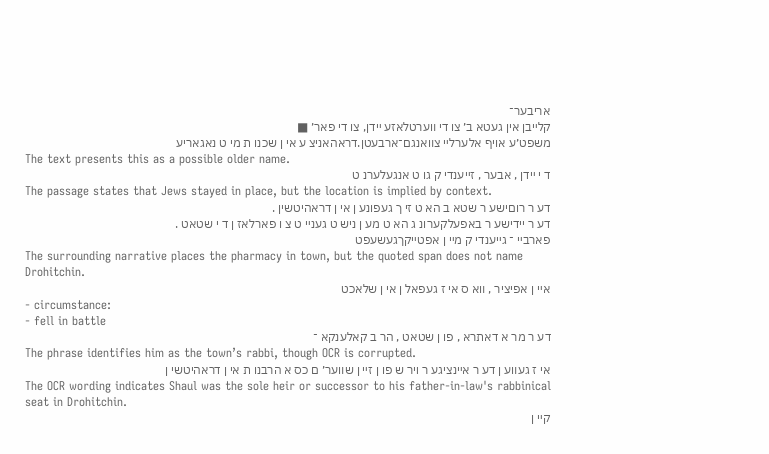אריבער־
קלײבן אין געטא ב׳ צו די װערטלאזע ײדן, צו די פאר׳ ■
משפט׳ע אויף אלערלײ צװאנגם־ארבעטן.דראהאניצ ע אי ן שכנו ת מי ט נאגאריע
The text presents this as a possible older name.
ד י ײדן , אבער , זײענדי ק גו ט אנגעלערנ ט
The passage states that Jews stayed in place, but the location is implied by context.
דע ר רוםישע ר שטא ב הא ט זי ך געפונע ן אי ן דראהיטשין .
דע ר יידישע ר באפעלקערונ ג הא ט מע ן ניש ט גענײ ט צ ו פארלאז ן ד י שטאט .
פארבײ ־ גײענדי ק מײ ן אפטײקךגעשעפט
The surrounding narrative places the pharmacy in town, but the quoted span does not name Drohitchin.
אײ ן אפיציר , װא ס אי ז געפאל ן אי ן שלאכט
- circumstance:
- fell in battle
דע ר מר א דאתרא , פו ן שטאט , הר ב קאלענקא ־
The phrase identifies him as the town’s rabbi, though OCR is corrupted.
אי ז געװע ן דע ר אײנציגע ר ױר ש פו ן זײ ן שװער׳ ם כס א הרבנו ת אי ן דראהיטשי ן
The OCR wording indicates Shaul was the sole heir or successor to his father-in-law's rabbinical seat in Drohitchin.
קײ ן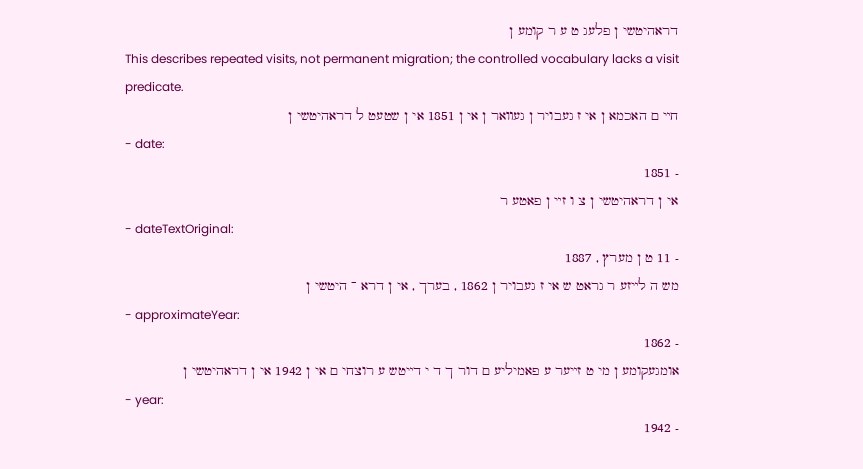דראהיטשי ן פלעג ט ע ר קומע ן
This describes repeated visits, not permanent migration; the controlled vocabulary lacks a visit predicate.
חײ ם האכמא ן אי ז געבויר ן געװאר ן אי ן 1851 אי ן שטעט ל דראהיטשי ן
- date:
- 1851
אי ן דראהיטשי ן צ ו זײ ן פאטע ר
- dateTextOriginal:
- 11 ט ן מערץ , 1887
מש ה לײזע ר גראט ש אי ז געבויר ן 1862 , בערך , אי ן דרא ־ היטשי ן
- approximateYear:
- 1862
אומגעקומע ן מי ט זײער ע פאמיליע ם דור ך ד י דײטש ע רוצחי ם אי ן 1942 אי ן דראהיטשי ן
- year:
- 1942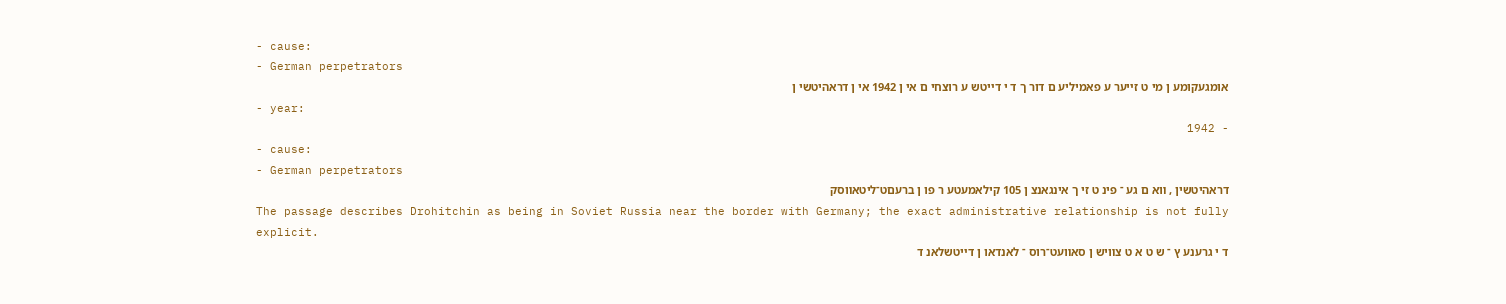- cause:
- German perpetrators
אומגעקומע ן מי ט זײער ע פאמיליע ם דור ך ד י דײטש ע רוצחי ם אי ן 1942 אי ן דראהיטשי ן
- year:
- 1942
- cause:
- German perpetrators
דראהיטשין , װא ם גע ־ פינ ט זי ך אינגאנצ ן 105 קילאמעטע ר פו ן ברעםט־ליטאװסק
The passage describes Drohitchin as being in Soviet Russia near the border with Germany; the exact administrative relationship is not fully explicit.
ד י גרענע ץ ־ ש ט א ט צװיש ן סאװעט־רוס ־ לאנדאו ן דײטשלאנ ד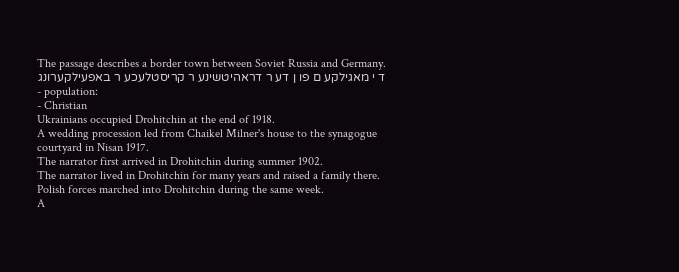The passage describes a border town between Soviet Russia and Germany.
ד י מאגילקע ם פו ן דע ר דראהיטשינע ר קריסטלעכע ר באפעילקערונג
- population:
- Christian
Ukrainians occupied Drohitchin at the end of 1918.
A wedding procession led from Chaikel Milner's house to the synagogue courtyard in Nisan 1917.
The narrator first arrived in Drohitchin during summer 1902.
The narrator lived in Drohitchin for many years and raised a family there.
Polish forces marched into Drohitchin during the same week.
A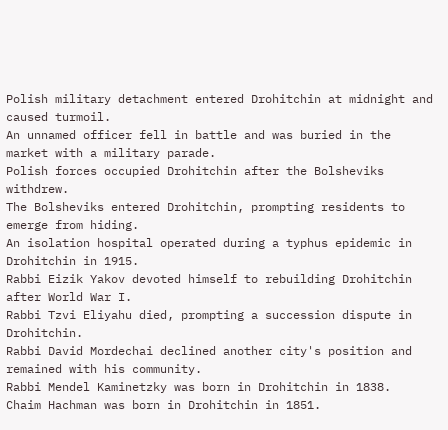Polish military detachment entered Drohitchin at midnight and caused turmoil.
An unnamed officer fell in battle and was buried in the market with a military parade.
Polish forces occupied Drohitchin after the Bolsheviks withdrew.
The Bolsheviks entered Drohitchin, prompting residents to emerge from hiding.
An isolation hospital operated during a typhus epidemic in Drohitchin in 1915.
Rabbi Eizik Yakov devoted himself to rebuilding Drohitchin after World War I.
Rabbi Tzvi Eliyahu died, prompting a succession dispute in Drohitchin.
Rabbi David Mordechai declined another city's position and remained with his community.
Rabbi Mendel Kaminetzky was born in Drohitchin in 1838.
Chaim Hachman was born in Drohitchin in 1851.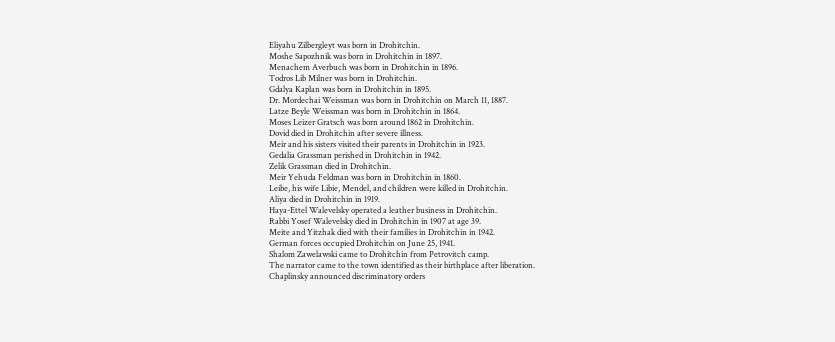Eliyahu Zilbergleyt was born in Drohitchin.
Moshe Sapozhnik was born in Drohitchin in 1897.
Menachem Averbuch was born in Drohitchin in 1896.
Todros Lib Milner was born in Drohitchin.
Gdalya Kaplan was born in Drohitchin in 1895.
Dr. Mordechai Weissman was born in Drohitchin on March 11, 1887.
Latze Beyle Weissman was born in Drohitchin in 1864.
Moses Leizer Gratsch was born around 1862 in Drohitchin.
Dovid died in Drohitchin after severe illness.
Meir and his sisters visited their parents in Drohitchin in 1923.
Gedalia Grassman perished in Drohitchin in 1942.
Zelik Grassman died in Drohitchin.
Meir Yehuda Feldman was born in Drohitchin in 1860.
Leibe, his wife Libie, Mendel, and children were killed in Drohitchin.
Aliya died in Drohitchin in 1919.
Haya-Ettel Walevelsky operated a leather business in Drohitchin.
Rabbi Yosef Walevelsky died in Drohitchin in 1907 at age 39.
Meite and Yitzhak died with their families in Drohitchin in 1942.
German forces occupied Drohitchin on June 25, 1941.
Shalom Zawelawski came to Drohitchin from Petrovitch camp.
The narrator came to the town identified as their birthplace after liberation.
Chaplinsky announced discriminatory orders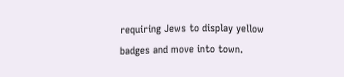requiring Jews to display yellow badges and move into town.